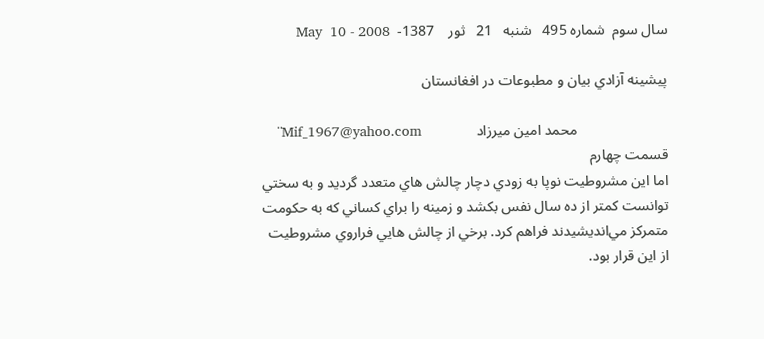سال سوم  شماره 495   شنبه   21   ثور    1387-  May  10 - 2008

پيشينه آزادي بيان و مطبوعات در افغانستان

                         محمد امين ميرزاد               Mif_1967@yahoo.com¨
قسمت چهارم
اما اين مشروطيت نوپا به زودي دچار چالش هاي متعدد گرديد و به سختي توانست كمتر از ده سال نفس بكشد و زمينه را براي كساني كه به حكومت متمركز مي‌انديشيدند فراهم كرد. برخي از چالش هايي فراروي مشروطيت از اين قرار بود.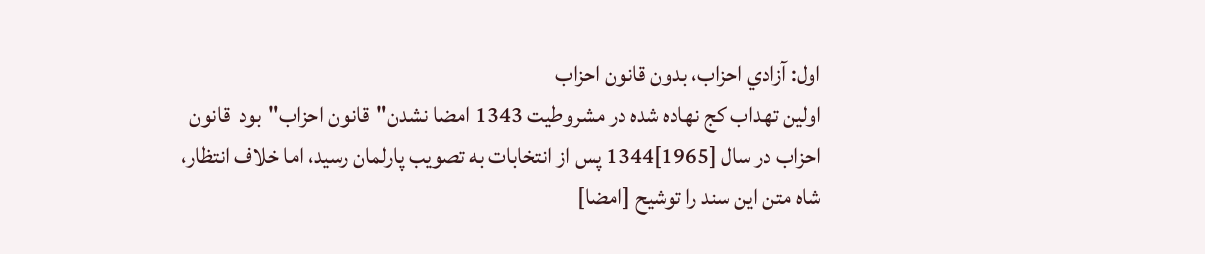اول: آزادي احزاب، بدون قانون احزاب
اولين تهداب كج نهاده شده در مشروطيت 1343 امضا نشدن"قانون احزاب"بود  قانون احزاب در سال [1965]1344 پس از انتخابات به تصويب پارلمان رسيد، اما خلاف انتظار، شاه متن اين سند را توشيح [امضا]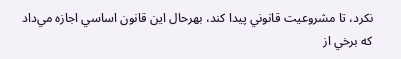نكرد، تا مشروعيت قانوني پيدا كند، بهرحال اين قانون اساسي اجازه مي‌داد كه برخي از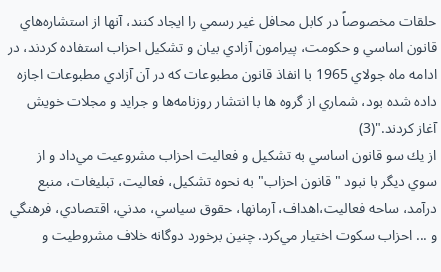حلقات مخصوصاً در كابل محافل غير رسمي را ايجاد كنند، آنها از استشاره‌هاي قانون اساسي و حكومت، پيرامون آزادي بيان و تشكيل احزاب استفاده كردند، در ادامه ماه جولاي 1965 با انفاذ قانون مطبوعات كه در آن آزادي مطبوعات اجازه داده شده بود، شماري از گروه ها با انتشار روزنامه‌ها و جرايد و مجلات خويش آغاز كردند."(3)
از يك سو قانون اساسي به تشكيل و فعاليت احزاب مشروعيت مي‌داد و از سوي ديگر با نبود "قانون احزاب" به نحوه تشكيل، فعاليت، تبليغات، منبع درآمد، ساحه فعاليت،اهداف، آرمانها، حقوق سياسي، مدني، اقتصادي، فرهنگي و ... احزاب سكوت اختيار مي‌كرد. چنين برخورد دوگانه خلاف مشروطيت و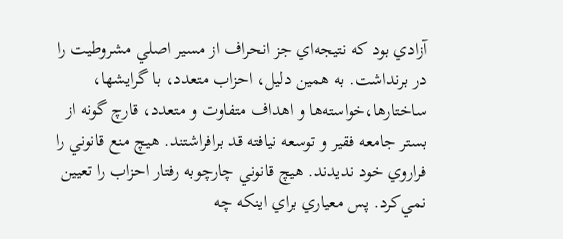آزادي بود كه نتيجه‌اي جز انحراف از مسير اصلي مشروطيت را در برنداشت. به همين دليل، احزاب متعدد، با گرايشها، ساختارها،خواسته‌ها و اهداف متفاوت و متعدد، قارچ گونه از بستر جامعه فقير و توسعه نيافته قد برافراشتند. هيچ منع قانوني را فراروي خود نديدند. هيچ قانوني چارچوبه رفتار احزاب را تعيين نمي‌كرد. پس معياري براي اينكه چه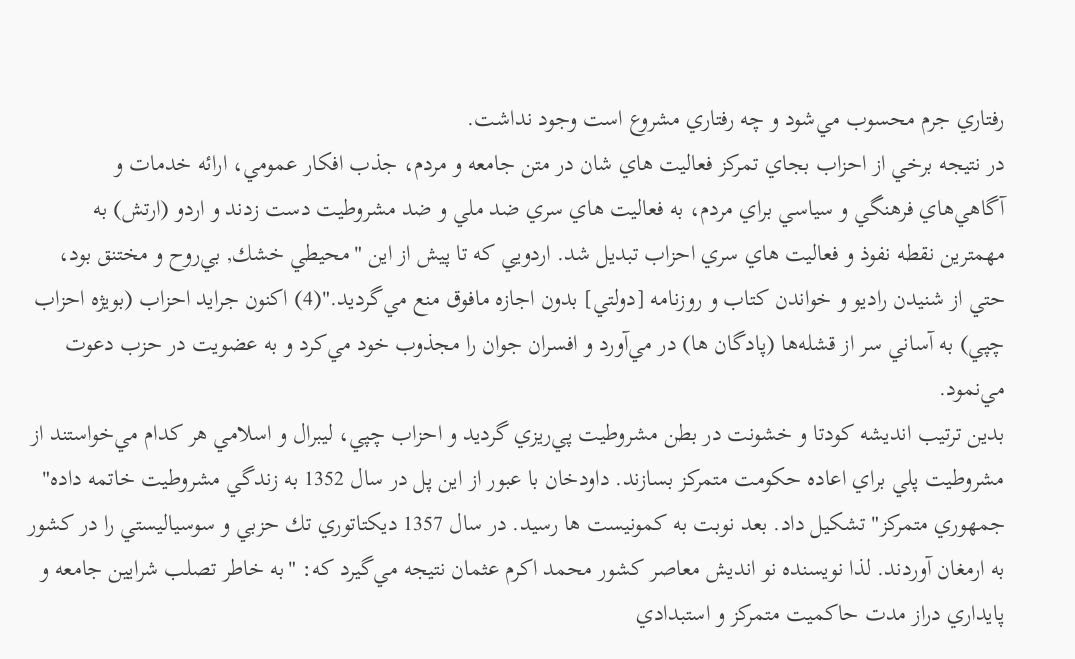رفتاري جرم محسوب مي‌شود و چه رفتاري مشروع است وجود نداشت.
در نتيجه برخي از احزاب بجاي تمركز فعاليت هاي ‌شان در متن جامعه و مردم، جذب افكار عمومي، ارائه خدمات و آگاهي‌هاي فرهنگي و سياسي براي مردم، به فعاليت هاي سري ضد ملي و ضد مشروطيت دست زدند و اردو (ارتش) به مهمترين نقطه نفوذ و فعاليت هاي سري احزاب تبديل شد. اردويي كه تا پيش از اين "محيطي خشك, بي‌روح و مختنق بود، حتي از شنيدن راديو و خواندن كتاب و روزنامه [دولتي] بدون اجازه مافوق منع مي‌گرديد."(4) اكنون جرايد احزاب (بويژه احزاب چپي) به آساني سر از قشله‌ها (پادگان ها) در مي‌آورد و افسران جوان را مجذوب خود مي‌كرد و به عضويت در حزب دعوت مي‌نمود.
بدين ترتيب انديشه كودتا و خشونت در بطن مشروطيت پي‌ريزي گرديد و احزاب چپي، ليبرال و اسلامي هر كدام مي‌خواستند از مشروطيت پلي براي اعاده حكومت متمركز بسازند. داودخان با عبور از اين پل در سال 1352 به زندگي مشروطيت خاتمه داده" جمهوري متمركز" تشكيل داد. بعد نوبت به كمونيست ها رسيد. در سال 1357 ديكتاتوري تك حزبي و سوسياليستي را در كشور به ارمغان آوردند. لذا نويسنده نو انديش معاصر كشور محمد اكرم عثمان نتيجه مي‌گيرد كه: "به خاطر تصلب شرايين جامعه و پايداري دراز مدت حاكميت متمركز و استبدادي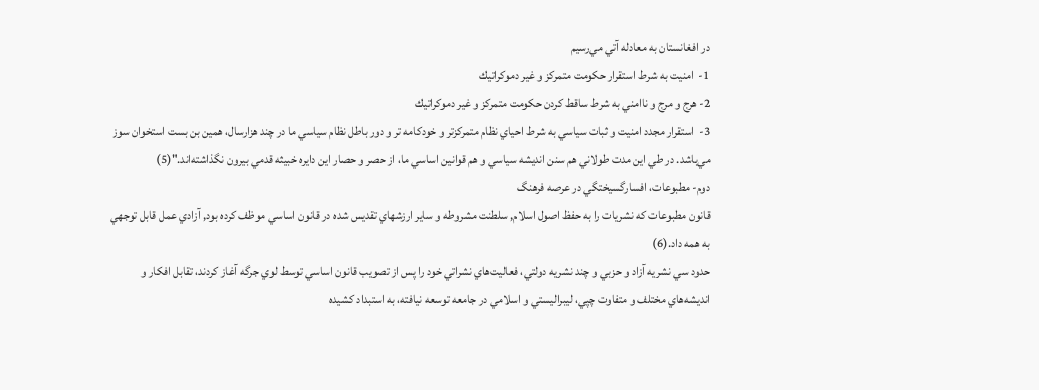در افغانستان به معادله آتي مي‌رسيم
1-  امنيت به شرط استقرار حكومت متمركز و غير دموكراتيك
2- هرج و مرج و ناامني به شرط ساقط كردن حكومت متمركز و غير دموكراتيك
3-  استقرار مجدد امنیت و ثبات سياسي به شرط احياي نظام متمركز‌تر و خودكامه‌ تر و دور باطل نظام سياسي ما در چند هزارسال، همين بن بست استخوان سوز مي‌باشد. در طي اين مدت طولاني هم سنن انديشه سياسي و هم قوانين اساسي ما، از حصر و حصار اين دايره خبيثه قدمي بيرون نگذاشته‌اند."(5)
دوم- مطبوعات، افسارگسيختگي در عرصه فرهنگ
قانون مطبوعات كه نشريات را به حفظ اصول اسلام, سلطنت مشروطه و ساير ارزشهاي تقديس شده در قانون اساسي موظف كرده بود, آزادي عمل قابل توجهي به همه داد.(6)
حدود سي نشريه آزاد و حزبي و چند نشريه دولتي، فعاليت‌هاي نشراتي خود را پس از تصويب قانون اساسي توسط لوي جرگه آغاز كردند، تقابل افكار و انديشه‌هاي مختلف و متفاوت چپي، ليبراليستي و اسلامي در جامعه توسعه نيافته، به استبداد كشيده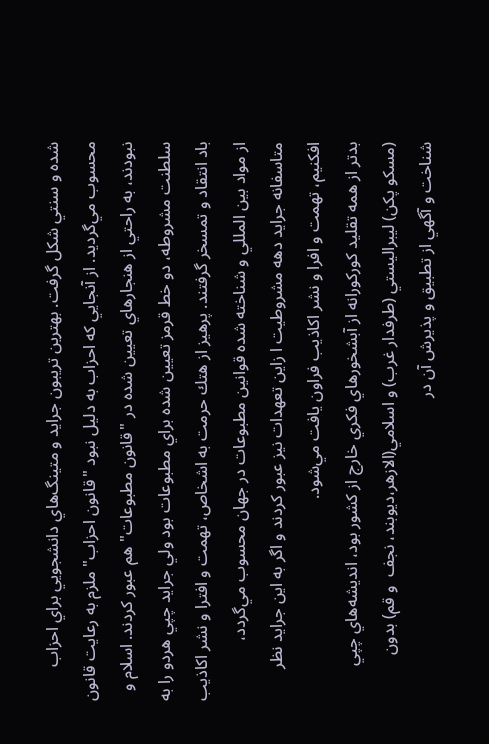شده و سنتي شكل گرفت. بهترين تريبون جرايد و متينگ‌هاي دانشجويي براي احزاب محسوب مي‌گرديد. از آنجايي كه احزاب به دليل نبود "قانون احزاب" ملزم به رعايت قانون نبودند، به راحتي از هنجارهاي تعيين شده در "قانون مطبوعات" هم عبور كردند. اسلام و سلطنت مشروطه، دو خط قرمز تعيين شده براي مطبوعات بود ولي جرايد چپي هردو را به باد انتقاد و تمسخر گرفتند. پرهيز از هتك حرمت به اشخاص، تهمت و افترا و نشر اكاذيب از مواد بين المللي و شناخته شده قوانين مطبوعات در جهان محسوب مي‌گردد، متاسفانه جرايد دهه مشروطيت ا زاين تعهدات نيز عبور كردند و اگر به اين جرايد نظر افكنيم، تهمت و افرا و نشر اكاذيب فراون يافت مي‌شود.
بدتر از همه تقليد كوركورانه از آبشخورهاي فكري خارج از كشور بود، انديشه‌هاي چپي (مسكو پكن) ليبراليستي (طرفدار غرب) و اسلامي(الازهر،ديوبند، نجف  و قم) بدون شناخت و آگهي از تطبيق و پذيرش آن در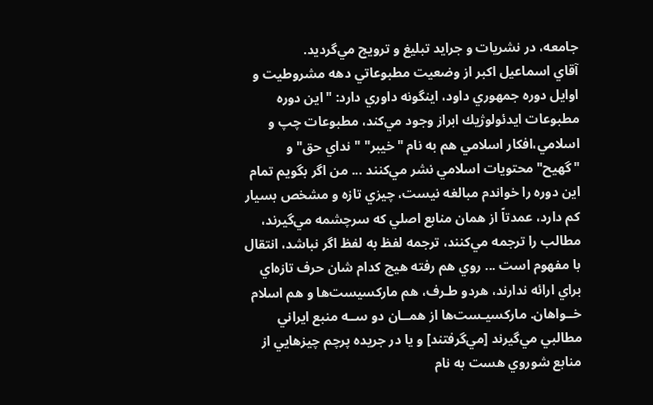جامعه، در نشريات و جرايد تبليغ و ترويج مي‌گرديد.
آقاي اسماعيل اكبر از وضعيت مطبوعاتي دهه مشروطيت و اوايل دوره جمهوري داود، اينگونه داوري دارد: "اين دوره مطبوعات ايدئولوژيك ابراز وجود مي‌كند، مطبوعات چپ و اسلامي،افكار اسلامي هم به نام "خيبر" "نداي حق" و "گهيح" محتويات اسلامي نشر مي‌كنند ... من اگر بگويم تمام اين دوره را خواندم مبالغه نيست، چيزي تازه و مشخص بسيار كم دارد، عمدتاً از همان منابع اصلي كه سرچشمه مي‌گيرند، مطالب را ترجمه مي‌كنند، ترجمه لفظ به لفظ اگر نباشد، انتقال با مفهوم است ... روي هم رفته هيچ كدام شان حرف تازه‌اي براي ارائه ندارند، هردو طـرف، هم ماركسيست‌ها و هم اسلام خــواهان. ماركسيـست‌ها از همــان دو ســه منبع ايراني مطالبي مي‌گيرند [مي‌گرفتند] و يا در جريده پرچم چيزهايي از منابع شوروي هست به نام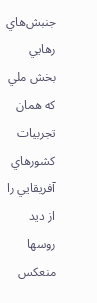جنبش‌هاي رهايي بخش ملي كه همان تجربيات كشورهاي آفريقايي را از ديد روسها منعكس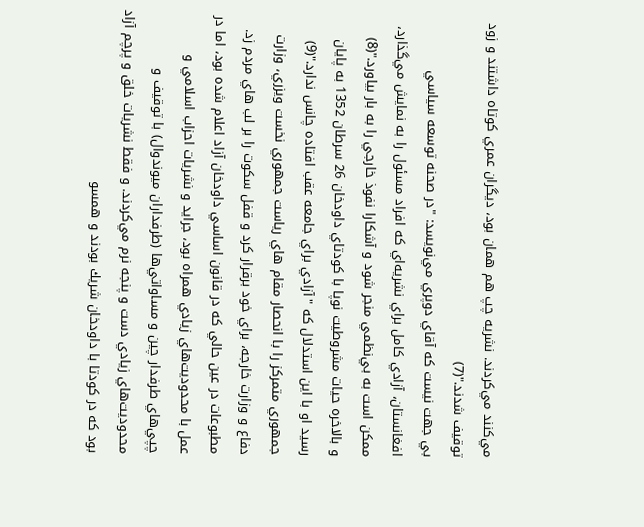مي‌كنند مي‌كردند. نشريه چپ هم همان بود، ديگران عمري كوتاه داشتند و زود توقيف شدند."(7)
بي جهت نيست كه آقاي دوپري مي‌نويسد: "در صحنه توسعه سياسي افغانستان، آزادي كامل براي نشريه‌اي كه افراد مسئول را به نمايش مي‌گذارد، ممكن است به بي‌نظمي منجر شود و آشكارا نفوذ خارجي را به بار بياورد."(8)
و بالاخره حيات مشروطيت نوپا با كودتاي داودخان 26 سرطان 1352 به پايان رسيد او با اين استدلال كه "آزادي براي جامعه عقب افتاده چانس ندارد."(9) جمهوري متمركز را با انحصار مقام ‌هاي رياست جمهوري نخست ويزري، وزارت دفاع و وزارت خارجه، براي خود برقرار كرد و قفل سكوت را بر لب هاي مردم زد. مطبوعات در عين حالي كه در قانون اساسي داودخان آزاد اعلام شده بود، اما در عمل با محدوديت‌هاي زيادي همراه بود، جرايد و نشريات احزاب اسلامي و چپي‌هاي طرفدار چين و مساواتي‌ها (طرفداران ميوندوال) با توقيف و محدوديت‌هاي زيادي دست و پنجه نرم مي‌كردند. و فقط نشريات خلق و پرچم آزاد بود كه در كودتا با داودخان شريك بودند و همسو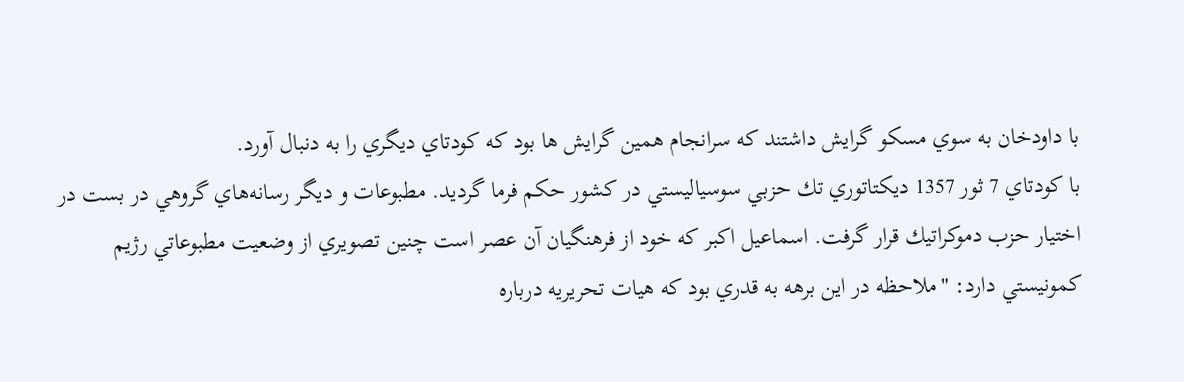با داودخان به سوي مسكو گرايش داشتند كه سرانجام همين گرايش ها بود كه كودتاي ديگري را به دنبال آورد.
با كودتاي 7 ثور 1357 ديكتاتوري تك حزبي سوسياليستي در كشور حكم فرما گرديد. مطبوعات و ديگر رسانه‌هاي گروهي در بست در اختيار حزب دموكراتيك قرار گرفت. اسماعيل اكبر كه خود از فرهنگيان آن عصر است چنين تصويري از وضعيت مطبوعاتي رژيم كمونيستي دارد: "ملاحظه در اين برهه به قدري بود كه هيات تحريريه درباره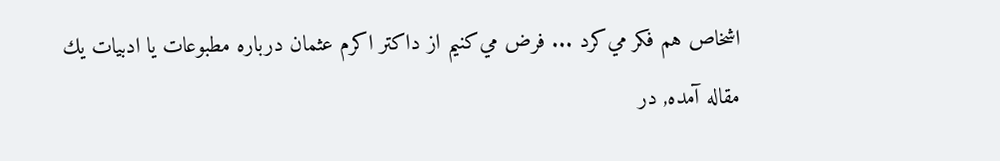اشخاص هم فكر مي‌كرد ... فرض مي‌كنيم از داكتر اكرم عثمان درباره مطبوعات يا ادبيات يك مقاله آمده, در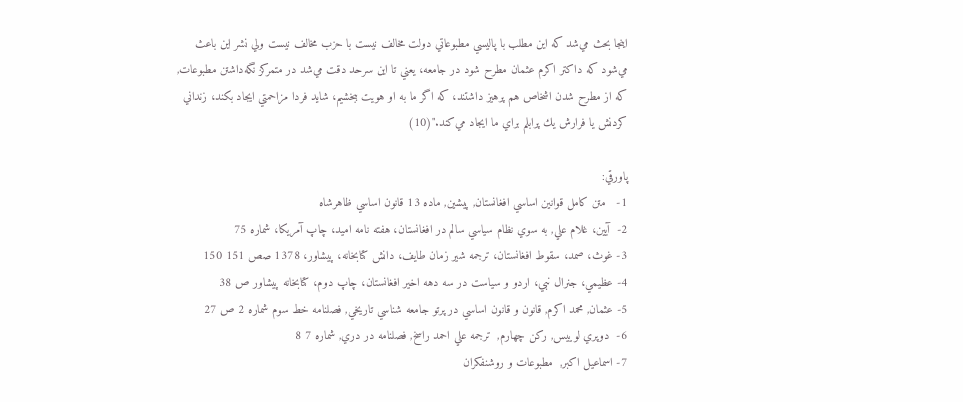اينجا بحث مي‌شد كه اين مطلب با پاليسي مطبوعاتي دولت مخالف نيست با حزب مخالف نيست ولي نشر اين باعث مي‌شود كه داكتر اكرم عثمان مطرح شود در جامعه، يعني تا اين سرحد دقت مي‌شد در متمركز نگه‌داشتن مطبوعات, كه از مطرح شدن اشخاص هم پرهيز داشتند، كه اگر ما به او هويت ببخشيم، شايد فردا مزاحمتي ايجاد بكند، زنداني كردنش يا فرارش يك پرابلم براي ما ايجاد مي‌كند."(10)

پاورقي:
1-   متن كامل قوانين اساسي افغانستان, پيشين, ماده 13 قانون اساسي ظاهرشاه
2-  آيين، غلام علي, به سوي نظام سياسي سالم در افغانستان، هفته نامه اميد، چاپ آمريكا، شماره 75
3- غوث، صمد، سقوط افغانستان، ترجمه شير زمان طايف، دانش كتابخانه، پيشاور، 1378 صص 151 150
4- عظيمي، جنرال نبي، اردو و سياست در سه دهه اخير افغانستان، چاپ دوم، كتابخانه پيشاور ص 38
5- عثمان, محمد اكرم, قانون و قانون اساسي در پرتو جامعه شناسي تاريخي, فصلنامه خط سوم شماره 2 ص 27
6-  دوپري لوييس, ركن چهارم,  ترجمه علي احمد راسخ, فصلنامه در دري, شماره 7 8
7- اسماعيل اكبر,  مطبوعات و روشنفكران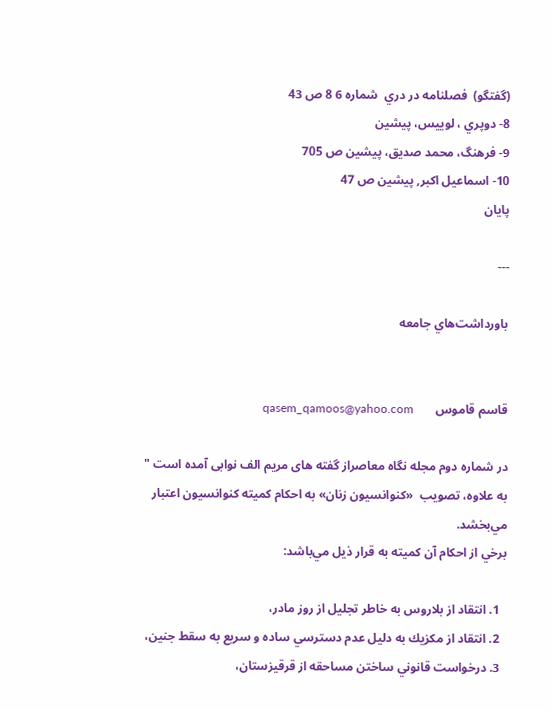(گفتگو)  فصلنامه در دري  شماره 6 8 ص 43
8- دوپري ، لوييس، پيشين
9- فرهنگ، محمد صديق، پيشين ص 705
10- اسماعيل اكبر, پيشين ص 47
پايان

---

باورداشت‌هاي جامعه


قاسم قاموس       qasem_qamoos@yahoo.com

در شماره دوم مجله نگاه معاصراز گفته های مریم الف نوابی آمده است " به علاوه، تصويب  «كنوانسيون زنان» به احكام كميته‌ كنوانسيون اعتبار مي‌بخشد.
برخي از احكام آن كميته به قرار ذيل مي‌باشد:

  1. انتقاد از بلاروس به خاطر تجليل از روز مادر،
  2. انتقاد از مكزيك به دليل عدم دسترسي ساده و سريع به سقط جنين،
  3. درخواست قانوني ساختن مساحقه از قرقيزستان،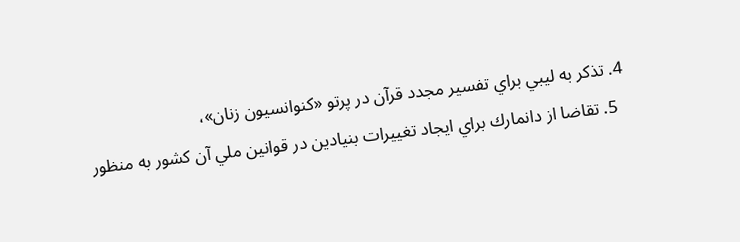4. تذكر به ليبي براي تفسير مجدد قرآن در پرتو «كنوانسيون زنان»،
  5. تقاضا از دانمارك براي ايجاد تغييرات بنيادين در قوانين ملي آن كشور به منظور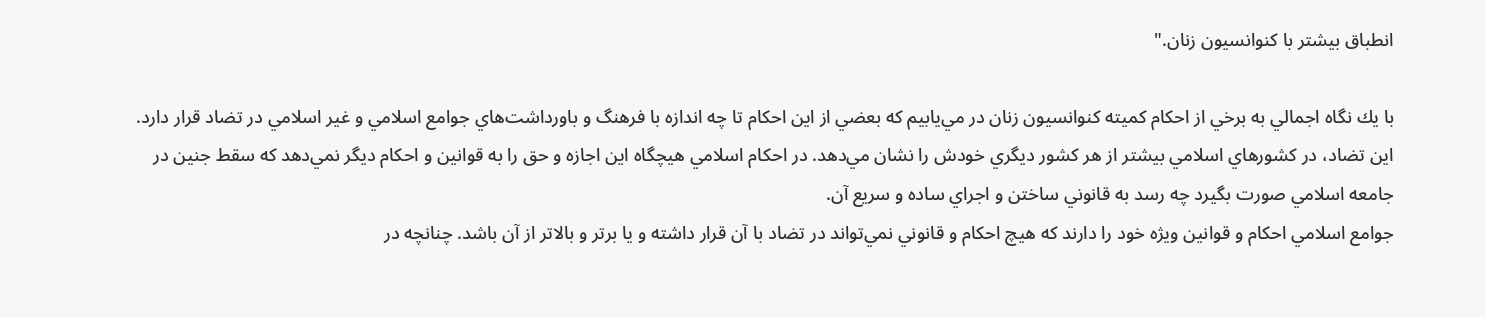انطباق بيشتر با كنوانسيون زنان."

با يك نگاه‌ اجمالي به برخي از احكام كميته‌ كنوانسيون زنان در مي‌يابيم كه بعضي از اين احكام تا چه اندازه با فرهنگ و باورداشت‌هاي جوامع اسلامي و غير اسلامي در تضاد قرار دارد.
اين تضاد، در كشورهاي اسلامي بيشتر از هر كشور ديگري خودش را نشان مي‌دهد. در احكام اسلامي هيچگاه اين اجازه و حق را به قوانين و احكام ديگر نمي‌دهد كه سقط جنين در جامعه اسلامي صورت بگيرد چه رسد به قانوني ساختن و اجراي ساده و سريع آن.
جوامع اسلامي احكام و قوانين ويژه خود را دارند كه هيچ احكام و قانوني نمي‌تواند در تضاد با آن قرار داشته و يا برتر و بالاتر از آن باشد. چنانچه در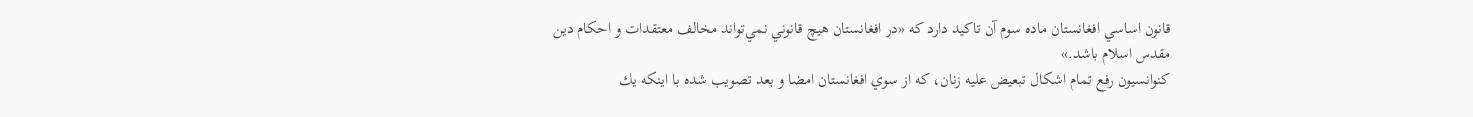قانون اساسي افغانستان ماده‌ سوم آن تاكيد دارد كه «در افغانستان هيچ قانوني نمي‌تواند مخالف معتقدات و احكام دين مقدس اسلام باشد.»
كنوانسيون رفع تمام اشكال تبعيض عليه زنان، كه از سوي افغانستان امضا و بعد تصويب شده با اينكه يك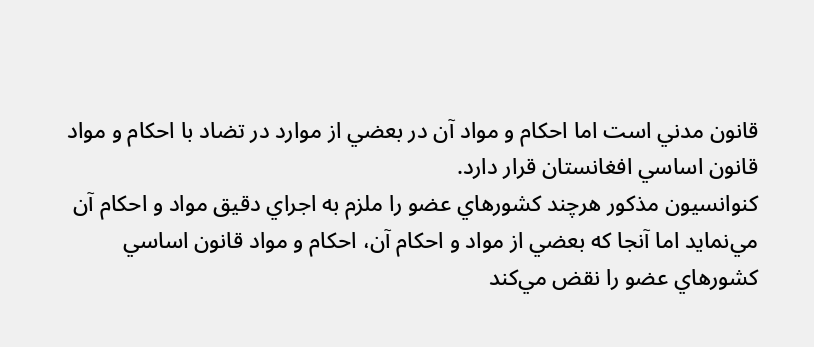قانون مدني است اما احكام و مواد آن در بعضي از موارد در تضاد با احكام و مواد قانون اساسي افغانستان قرار دارد.
كنوانسيون مذكور هرچند كشورهاي عضو را ملزم به اجراي دقيق مواد و احكام آن مي‌نمايد اما آنجا كه بعضي از مواد و احكام آن، احكام و مواد قانون اساسي كشورهاي عضو را نقض مي‌كند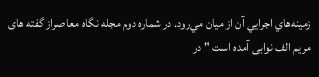زمينه‌هاي اجرايي آن از ميان مي‌رود. در شماره دوم مجله نگاه معاصراز گفته های مریم الف نوابی آمده است " در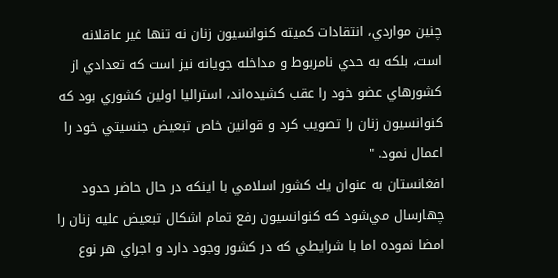چنين مواردي، انتقادات كميته‌ كنوانسيون زنان نه تنها غير عاقلانه است، بلكه به حدي نامربوط و مداخله جويانه نيز است كه تعدادي از كشورهاي عضو خود را عقب كشيده‌اند، استراليا اولين كشوري بود كه كنوانسيون زنان را تصويب كرد و قوانين خاص تبعيض جنسيتي خود را اعمال نمود. "
افغانستان به عنوان يك كشور اسلامي با اينكه در حال حاضر حدود چهارسال مي‌شود كه كنوانسيون رفع تمام اشكال تبعيض عليه‌ زنان را امضا نموده اما با شرايطي كه در كشور وجود دارد و اجراي هر نوع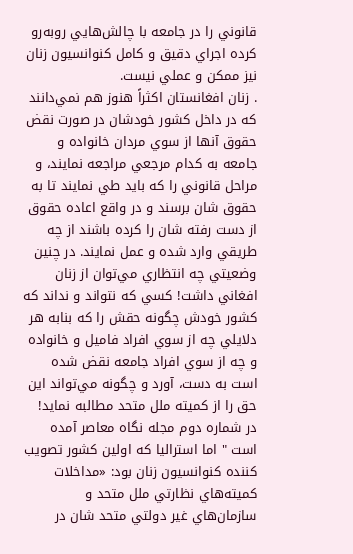قانوني را در جامعه با چالش‌هايي روبه‌رو كرده اجراي دقيق و كامل كنوانسيون زنان نيز ممكن و عملي نيست.
. زنان افغانستان اكثراً هنوز هم نمي‌دانند كه در داخل كشور خودشان در صورت نقض حقوق آنها از سوي مردان خانواده و جامعه به كدام مرجعي مراجعه نمايند، و مراحل قانوني را كه بايد طي نمايند تا به حقوق شان برسند و در واقع اعاده‌ حقوق از دست رفته‌ شان را كرده باشند از چه طريقي وارد شده و عمل نمايند. در چنين وضعيتي چه انتظاري مي‌توان از زنان افغاني داشت! كسي كه نتواند و نداند كه كشور خودش چگونه حقش را كه بنابه هر دلايلي چه از سوي افراد فاميل و خانواده و چه از سوي افراد جامعه نقض شده است به دست، آورد و چگونه مي‌تواند اين حق را از كميته ملل متحد مطالبه نمايد!
در شماره دوم مجله نگاه معاصر آمده است " اما استراليا كه اولين كشور تصويب كننده‌ كنوانسيون زنان بود: «مداخلات كميته‌هاي نظارتي ملل متحد و سازمان‌هاي غير دولتي متحد شان در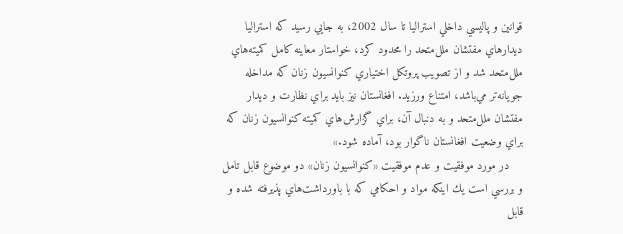قوانين و پاليسي داخلي استراليا تا سال 2002، به جايي رسيد كه استراليا ديدارهاي مفتشان ملل‌متحد را محدود كرد، خواستار معاينه‌ كامل كميته‌هاي ملل‌متحد شد و از تصويب پروتكل اختياري كنوانسيون زنان كه مداخله جويانه‌تر مي‌باشد، امتناع ورزيد. افغانستان نيز بايد براي نظارت و ديدار مفتشان ملل‌متحد و به دنبال آن، براي گزارش‌هاي كميته كنوانسيون زنان كه براي وضعيت افغانستان ناگوار بود، آماده شود.»
    در مورد موفقيت و عدم موفقيت «كنوانسيون زنان» دو موضوع قابل تامل و بررسي است يك اينكه مواد و احكامي كه با باورداشت‌هاي پذيرفته شده و قابل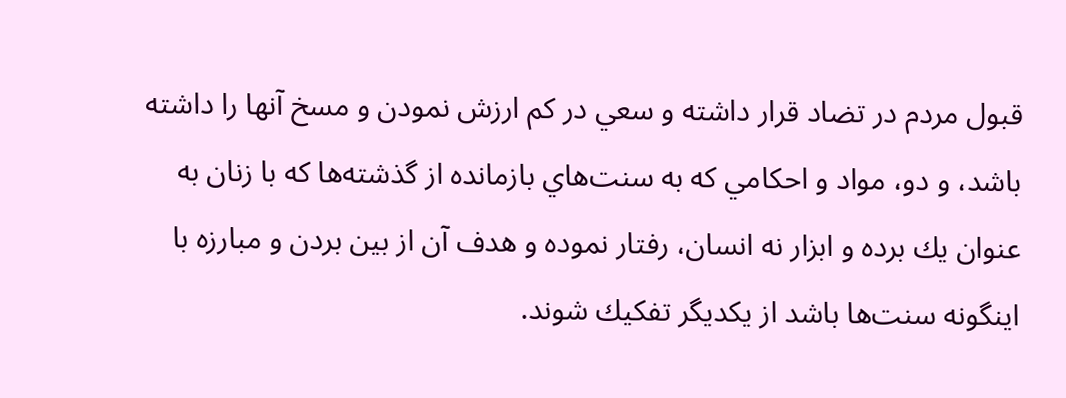قبول مردم در تضاد قرار داشته و سعي در كم ارزش نمودن و مسخ آنها را داشته باشد، و دو، مواد و احكامي كه به سنت‌هاي بازمانده از گذشته‌ها كه با زنان به عنوان يك برده و ابزار نه انسان، رفتار نموده و هدف آن از بين بردن و مبارزه با اينگونه سنت‌ها باشد از يكديگر تفكيك شوند.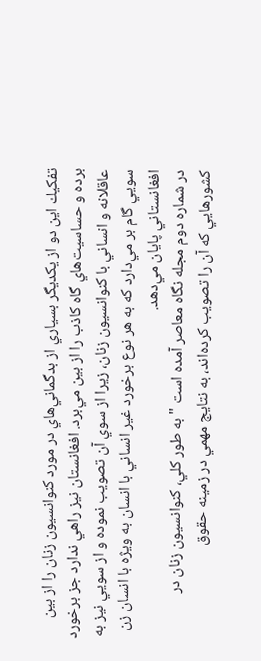تفكيك اين دو از يكديگر بسياري از بدگماني‌هاي در مورد كنوانسيون زنان را از بين برده و حساسيت‌هاي گاه كاذب را از بين مي‌برد. افغانستان نيز راهي ندارد جز برخورد عاقلانه و انساني با كنوانسيون زنان، زيرا از سوي آن تصويب نموده و از سويي نيز به سويي گام بر مي‌دارد كه به هر نوع برخورد غير انساني با انسان به ويژه با انسان زن افغانستاني پايان مي‌دهد.
در شماره دوم مجله نگاه معاصر آمده است " به طور كلي، كنوانسيون زنان در كشورهايي كه آن را تصويب كرده‌اند، به نتايج مهمي در زمينه‌ حقوق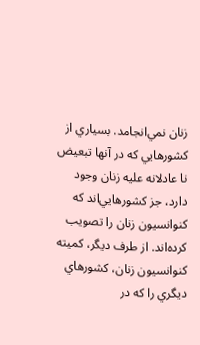زنان نمي‌انجامد. بسياري از كشورهايي كه در آنها تبعيض نا عادلانه عليه‌ زنان وجود دارد، جز كشورهايي‌اند كه كنوانسيون زنان را تصويب كرده‌اند. از طرف ديگر، كميته كنوانسيون زنان، كشورهاي ديگري را كه در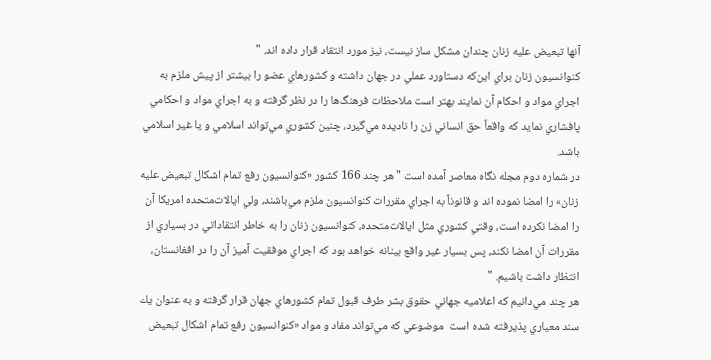آنها تبعيض عليه زنان چندان مشكل ساز نيست، نيز مورد انتقاد قرار داده اند. "
كنوانسيون زنان براي اين‌كه دستاورد عملي در جهان داشته و كشورهاي عضو را بيشتر از پيش ملزم به اجراي مواد و احكام آن نمايند بهتر است ملاحظات فرهنگ‌ها را در نظر گرفته و به اجراي مواد و احكامي پافشاري نمايد كه واقعاً حق انساني زن را ناديده مي‌گيرد، چنين كشوري مي‌تواند اسلامي و يا غير اسلامي باشد.
در شماره دوم مجله نگاه معاصر آمده است " هر چند 166 كشور «كنوانسيون رفع تمام اشكال تبعيض عليه‌ زنان» را امضا نموده اند و قانوناً به اجراي مقررات كنوانسيون ملزم مي‌باشند، ولي ايالات‌متحده امريكا آن را امضا نكرده است، وقتي كشوري مثل ايالات‌متحده، كنوانسيون زنان را به خاطر انتقاداتي در بسياري از مقررات آن امضا نكند، پس بسيار غير واقع بينانه خواهد بود كه اجراي موفقيت آميز آن را در افغانستان، انتظار داشت باشيم. "
هر چند مي‌دانيم كه اعلاميه جهاني حقوق بشر طرف قبول تمام كشورهاي جهان قرار گرفته و به عنوان يك سند معياري پذيرفته شده است  موضوعي كه مي‌تواند مفاد و مواد «كنوانسيون رفع تمام اشكال تبعيض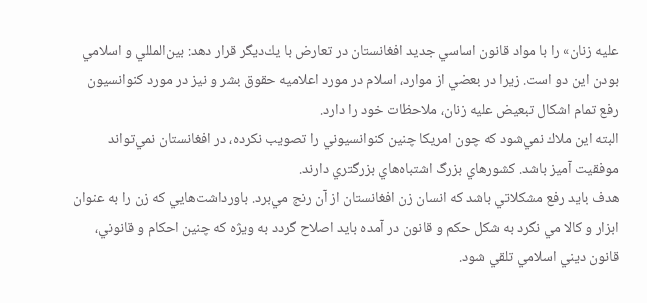عليه‌ زنان» را با مواد قانون اساسي جديد افغانستان در تعارض با يك‌ديگر قرار دهد: بين‌المللي و اسلامي بودن اين دو است. زيرا در بعضي از موارد، اسلام در مورد اعلاميه حقوق بشر و نيز در مورد كنوانسيون رفع تمام اشكال تبعيض عليه زنان، ملاحظات خود را دارد.
البته اين ملاك نمي‌شود كه چون امريكا چنين كنوانسيوني را تصويب نكرده، در افغانستان نمي‌تواند موفقيت آميز باشد. كشورهاي بزرگ اشتباه‌هاي بزرگتري دارند.
هدف بايد رفع مشكلاتي باشد كه انسان زن افغانستان از آن رنج مي‌برد. باورداشت‌هايي كه زن را به عنوان ابزار و كالا مي ‌نگرد به شكل حكم و قانون در آمده بايد اصلاح گردد به ويژه كه چنين احكام و قانوني، قانون ديني اسلامي تلقي شود.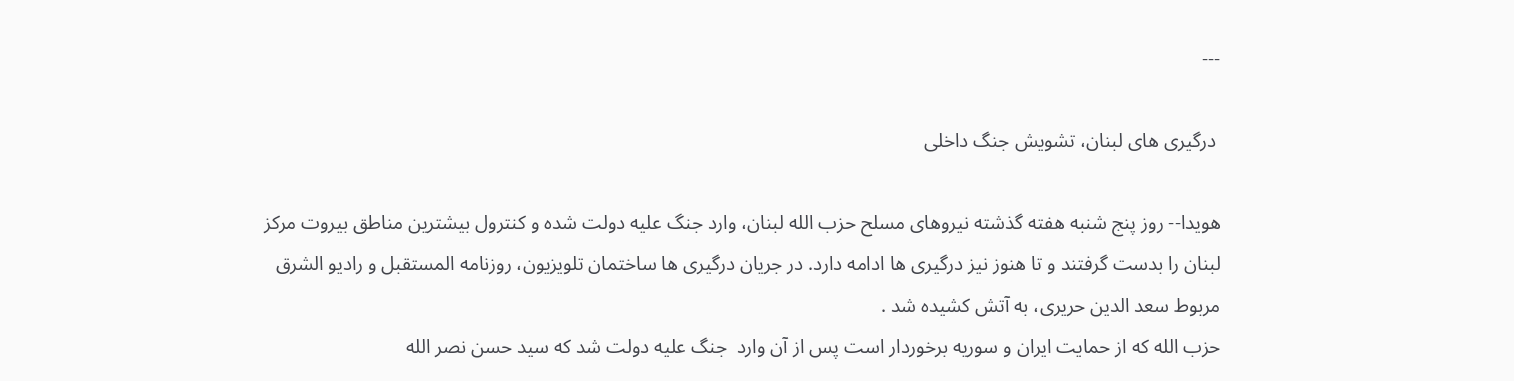---

 درگیری های لبنان، تشویش جنگ داخلی

هویدا-- روز پنج شنبه هفته گذشته نیروهای مسلح حزب الله لبنان، وارد جنگ علیه دولت شده و کنترول بیشترین مناطق بیروت مرکز لبنان را بدست گرفتند و تا هنوز نیز درگیری ها ادامه دارد. در جریان درگیری ها ساختمان تلویزیون،‌ روزنامه‌ المستقبل و رادیو الشرق مربوط سعد الدین حریری، ‌به آتش کشیده شد .
حزب الله که از حمایت ایران و سوریه برخوردار است پس از آن وارد  جنگ علیه دولت شد که سید حسن نصر الله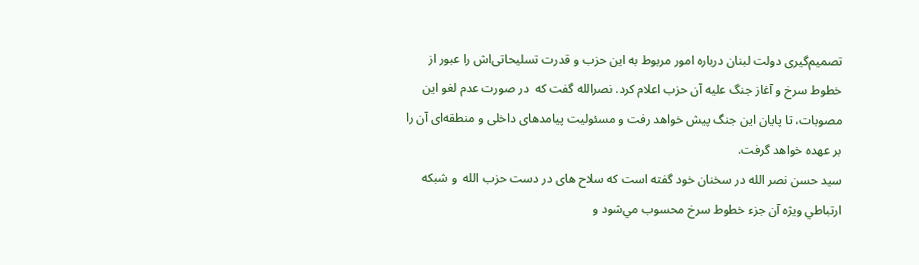تصمیم‌گیری دولت لبنان درباره امور مربوط به این حزب و قدرت تسلیحاتی‌اش را عبور از خطوط سرخ و آغاز جنگ علیه آن حزب اعلام کرد. نصرالله گفت که  در صورت عدم لغو این مصوبات، تا پایان این جنگ پیش خواهد رفت و مسئولیت پیامدهای داخلی و منطقه‌ای آن را بر عهده خواهد گرفت.
سید حسن نصر الله در سخنان خود گفته است که سلاح های در دست حزب الله  و شبكه ارتباطي ويژه آن جزء خطوط سرخ محسوب مي‌شود و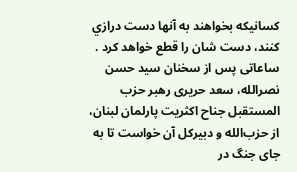كسانيكه بخواهند به آنها دست درازي كنند، دست شان را قطع خواهد کرد .
ساعاتی پس از سخنان سید حسن نصرالله، سعد حریری رهبر حزب المستقبل جناح اکثریت پارلمان لبنان، از حزب‌الله و دبیرکل آن خواست تا به جای جنگ در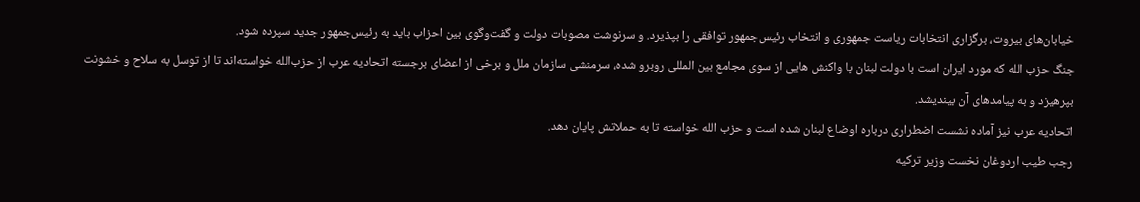خیابان‌های بیروت، ‌برگزاری انتخابات ریاست جمهوری و انتخاب رئیس‌جمهور توافقی را بپذیرد. و سرنوشت مصوبات دولت و گفت‌وگوی بین احزاب باید به رئیس‌جمهور جدید سپرده شود.
جنگ حزب الله که مورد ایران است با دولت لبنان با واکنش هایی از سوی مجامع بین المللی روبرو شده، سرمنشی سازمان ملل و برخی از اعضای برجسته‌ اتحادیه عرب از حزب‌الله خواسته‌اند تا از توسل به سلاح و خشونت بپرهیزد و به پیامدهای آن بیندیشد.
اتحادیه عرب نیز آماده نشست اضطراری درباره اوضاع لبنان شده است و حزب الله خواسته تا به حملاتش پایان دهد.
رجب طيب اردوغان نخست وزير تركيه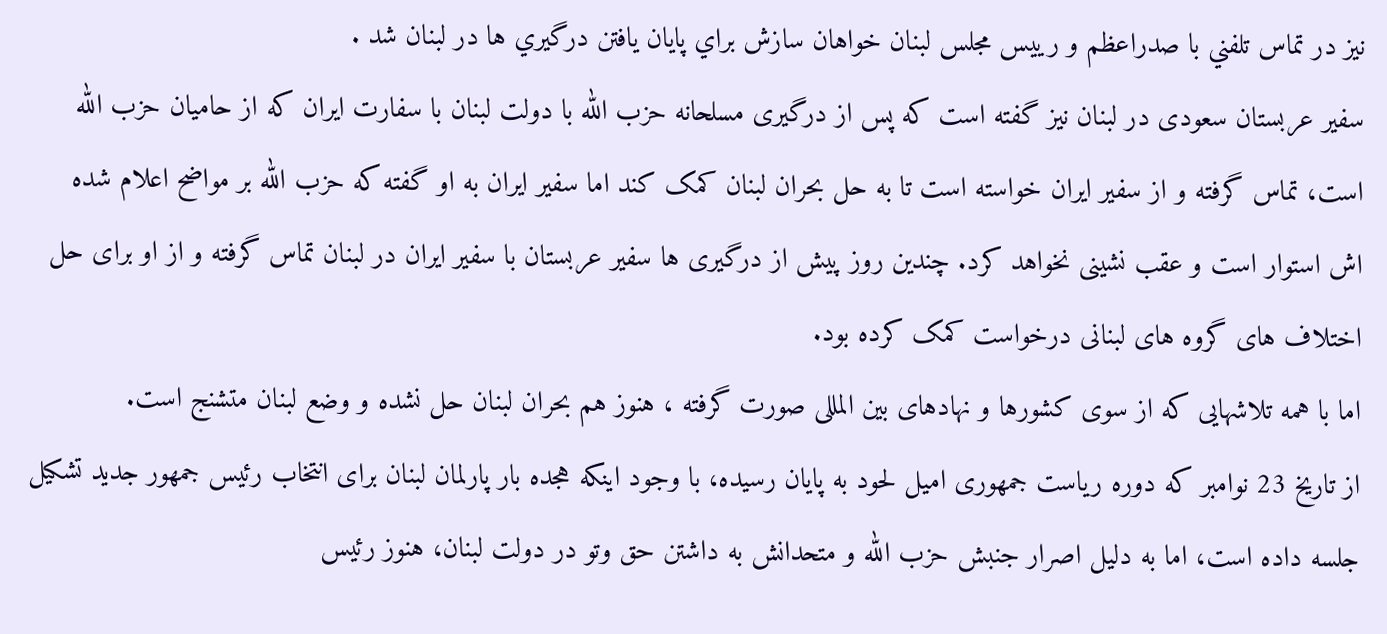نیز در تماس تلفني با صدراعظم و رييس مجلس لبنان خواهان سازش براي پايان يافتن درگيري ها در لبنان شد .
سفیر عربستان سعودی در لبنان نیز گفته است که پس از درگیری مسلحانه حزب الله با دولت لبنان با سفارت ایران که از حامیان حزب الله است، تماس گرفته و از سفیر ایران خواسته است تا به حل بحران لبنان کمک کند اما سفیر ایران به او گفته که حزب الله بر مواضح اعلام شده اش استوار است و عقب نشینی نخواهد کرد. چندین روز پیش از درگیری ها سفیر عربستان با سفیر ایران در لبنان تماس گرفته و از او برای حل اختلاف های گروه های لبنانی درخواست کمک کرده بود.
اما با همه تلاشهایی که از سوی کشورها و نهادهای بین المللی صورت گرفته ، هنوز هم بحران لبنان حل نشده و وضع لبنان متشنج است.
از تاریخ 23 نوامبر که دوره ریاست جمهوری امیل لحود به پایان رسیده، با وجود اینکه هجده بار پارلمان لبنان برای انتخاب رئیس جمهور جدید تشکیل جلسه داده است، اما به دلیل اصرار جنبش حزب الله و متحدانش به داشتن حق وتو در دولت لبنان، هنوز رئیس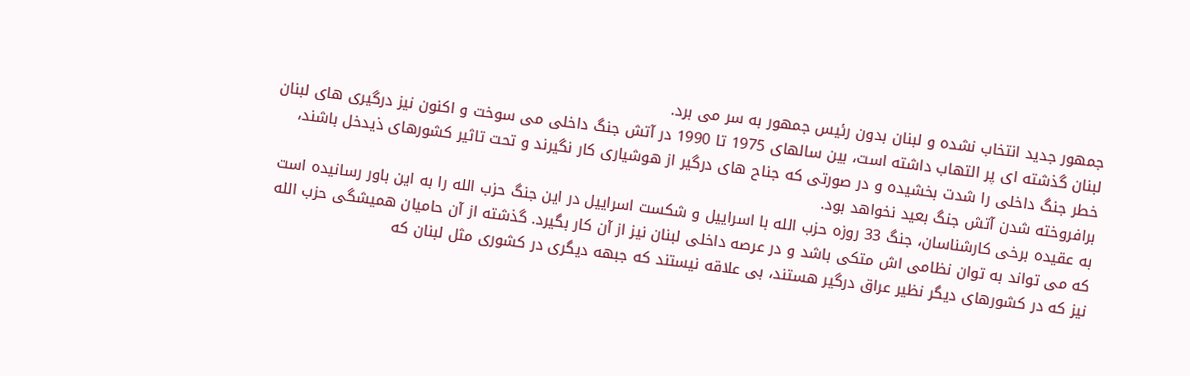جمهور جدید انتخاب نشده و لبنان بدون رئیس جمهور به سر می برد.
لبنان گذشته ای پر التهاب داشته است، بین سالهای 1975 تا 1990 در آتش جنگ داخلی می سوخت و اکنون نیز درگیری های لبنان خطر جنگ داخلی را شدت بخشیده و در صورتی که جناح های درگیر از هوشیاری کار نگیرند و تحت تاثیر کشورهای ذیدخل باشند، برافروخته شدن آتش جنگ بعید نخواهد بود.
به عقیده برخی کارشناسان، جنگ 33 روزه حزب الله با اسراییل و شکست اسراییل در این جنگ حزب الله را به این باور رسانیده است که می تواند به توان نظامی اش متکی باشد و در عرصه داخلی لبنان نیز از آن کار بگیرد. گذشته از آن حامیان همیشگی حزب الله نیز که در کشورهای دیگر نظیر عراق درگیر هستند، بی علاقه نیستند که جبهه دیگری در کشوری مثل لبنان که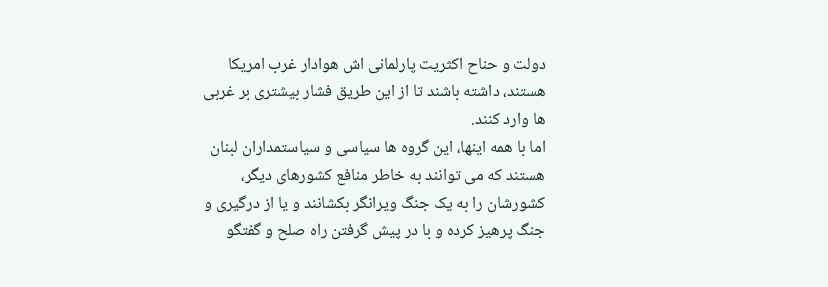دولت و حناح اکثریت پارلمانی اش هوادار غرب امریکا هستند، داشته باشند تا از این طریق فشار بیشتری بر غربی ها وارد کنند.
اما با همه اینها، این گروه ها سیاسی و سیاستمداران لبنان هستند که می توانند به خاطر منافع کشورهای دیگر، کشورشان را به یک جنگ ویرانگر بکشانند و یا از درگیری و جنگ پرهیز کرده و با در پیش گرفتن راه صلح و گفتگو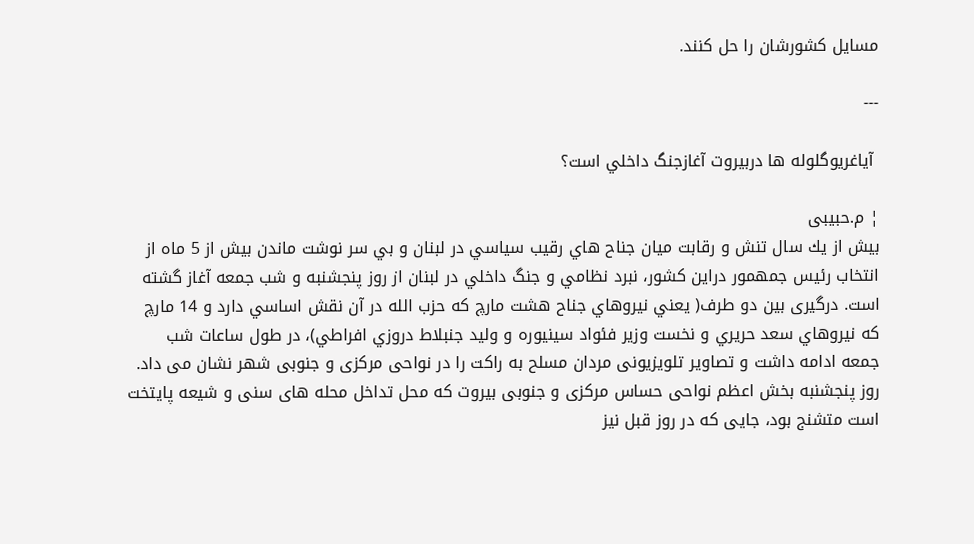مسایل کشورشان را حل کنند.

---

 آياغريوگلوله ها دربيروت آغازجنگ داخلي است؟

¦ م.حبیبی
بيش از يك سال تنش و رقابت ميان جناح هاي رقيب سياسي در لبنان و بي سر نوشت ماندن بيش از 5 ماه از انتخاب رئيس جمهمور دراين كشور، نبرد نظامي و جنگ داخلي در لبنان از روز پنجشنبه و شب جمعه آغاز گشته است. درگیری بین دو طرف( يعني نيروهاي جناح هشت مارچ كه حزب الله در آن نقش اساسي دارد و 14 مارچ كه نيروهاي سعد حريري و نخست وزير فئواد سينيوره و وليد جنبلاط دروزي افراطي)، در طول ساعات شب جمعه ادامه داشت و تصاویر تلویزیونی مردان مسلح به راكت را در نواحی مرکزی و جنوبی شهر نشان می داد. روز پنجشنبه بخش اعظم نواحی حساس مرکزی و جنوبی بیروت که محل تداخل محله های سنی و شیعه پایتخت است متشنج بود، جایی که در روز قبل نیز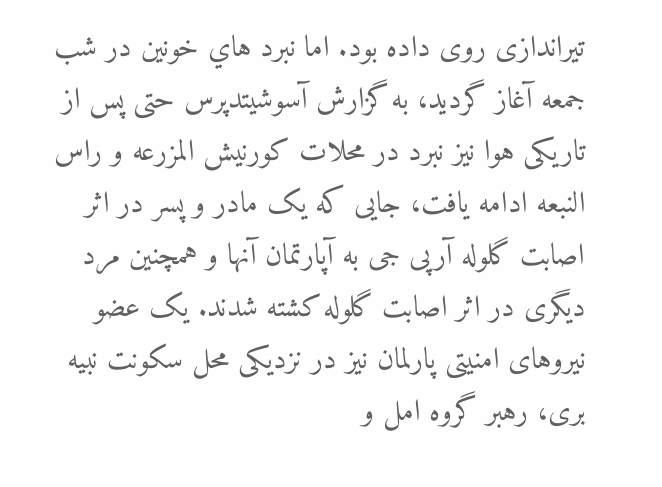تیراندازی روی داده بود. اما نبرد هاي خونين در شب جمعه آغاز گرديد، به گزارش آسوشیتدپرس حتی پس از تاریکی هوا نیز نبرد در محلات کورنیش المزرعه و راس النبعه ادامه یافت، جایی که یک مادر و پسر در اثر اصابت گلوله آرپی جی به آپارتمان آنها و همچنین مرد دیگری در اثر اصابت گلوله کشته شدند. یک عضو نیروهای امنیتی پارلمان نیز در نزدیکی محل سکونت نبیه بری، رهبر گروه امل و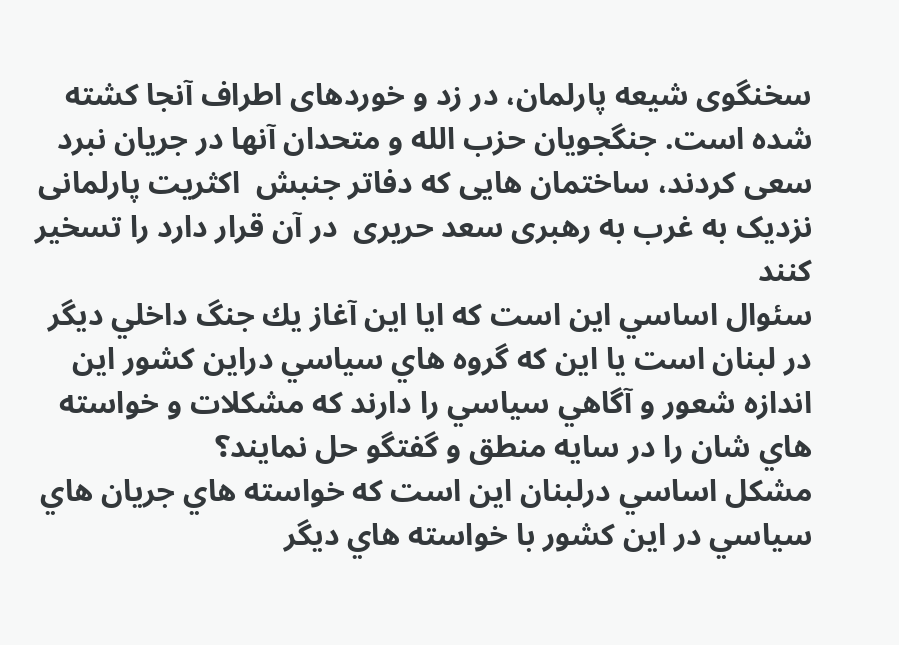سخنگوی شیعه پارلمان، در زد و خوردهای اطراف آنجا کشته شده است. جنگجویان حزب الله و متحدان آنها در جریان نبرد سعی کردند، ساختمان هایی که دفاتر جنبش  اکثریت پارلمانی نزدیک به غرب به رهبری سعد حریری  در آن قرار دارد را تسخیر کنند
سئوال اساسي اين است كه ايا اين آغاز يك جنگ داخلي ديگر در لبنان است يا اين كه گروه هاي سياسي دراين كشور اين اندازه شعور و آگاهي سياسي را دارند كه مشكلات و خواسته هاي شان را در سايه منطق و گفتگو حل نمايند؟
مشكل اساسي درلبنان اين است كه خواسته هاي جريان هاي سياسي در اين كشور با خواسته هاي ديگر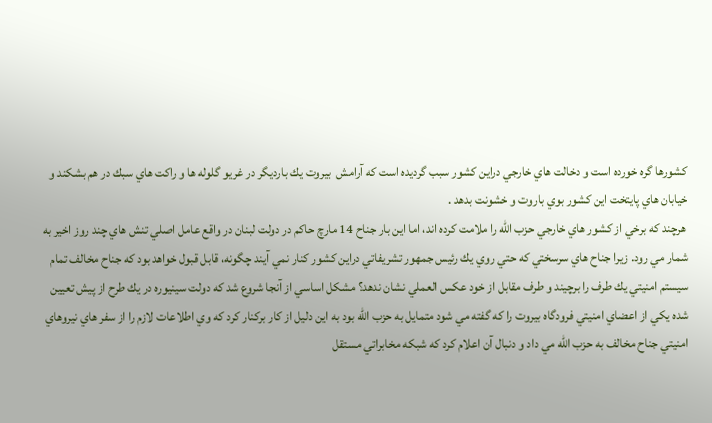كشورها گره خورده است و دخالت هاي خارجي دراين كشور سبب گرديده است كه آرامش  بيروت يك بارديگر در غريو گلوله ها و راكت هاي سبك در هم بشكند و خيابان هاي پايتخت اين كشور بوي باروت و خشونت بدهد .
 هرچند كه برخي از كشور هاي خارجي حزب الله را ملامت كرده اند، اما اين بار جناح 14 مارچ حاكم در دولت لبنان در واقع عامل اصلي تنش هاي چند روز اخير به شمار مي رود. زيرا جناح هاي سرسختي كه حتي روي يك رئيس جمهور تشريفاتي دراين كشور كنار نمي آيند چگونه، قابل قبول خواهد بود كه جناح مخالف تمام سيستم امنيتي يك طرف را برچيند و طرف مقابل از خود عكس العملي نشان ندهد؟ مشكل اساسي از آنجا شروع شد كه دولت سينيوره در يك طرح از پيش تعيين شده يكي از اعضاي امنيتي فرودگاه بيروت را كه گفته مي شود متمايل به حزب الله بود به اين دليل از كار بركنار كرد كه وي اطلاعات لازم را از سفر هاي نيروهاي امنيتي جناح مخالف به حزب الله مي داد و دنبال آن اعلام كرد كه شبكه مخابراتي مستقل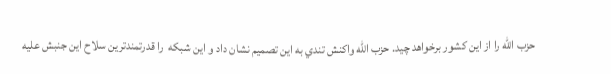حزب الله را از اين كشور برخواهد چيد. حزب الله واكنش تندي به اين تصميم نشان داد و این شبکه  را قدرتمندترین سلاح این جنبش علیه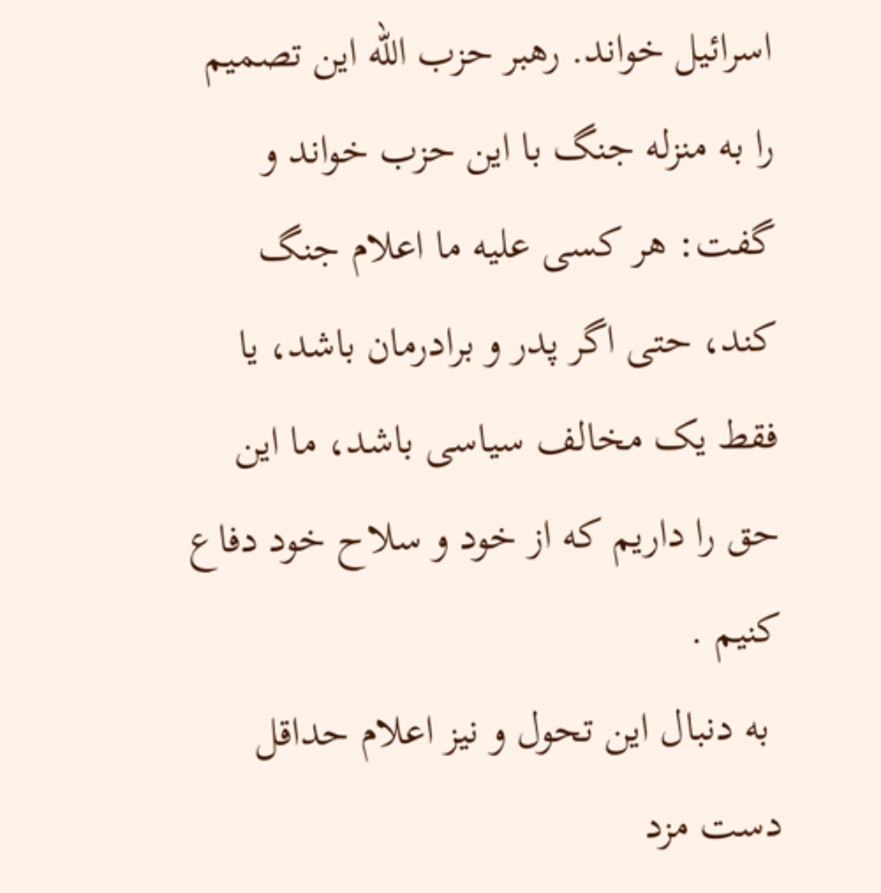اسرائیل خواند. رهبر حزب الله اين تصميم را به منزله جنگ با اين حزب خواند و گفت: هر کسی علیه ما اعلام جنگ کند، حتی اگر پدر و برادرمان باشد، یا فقط یک مخالف سیاسی باشد، ما این حق را داریم که از خود و سلاح خود دفاع کنیم .
 به دنبال اين تحول و نيز اعلام حداقل دست مزد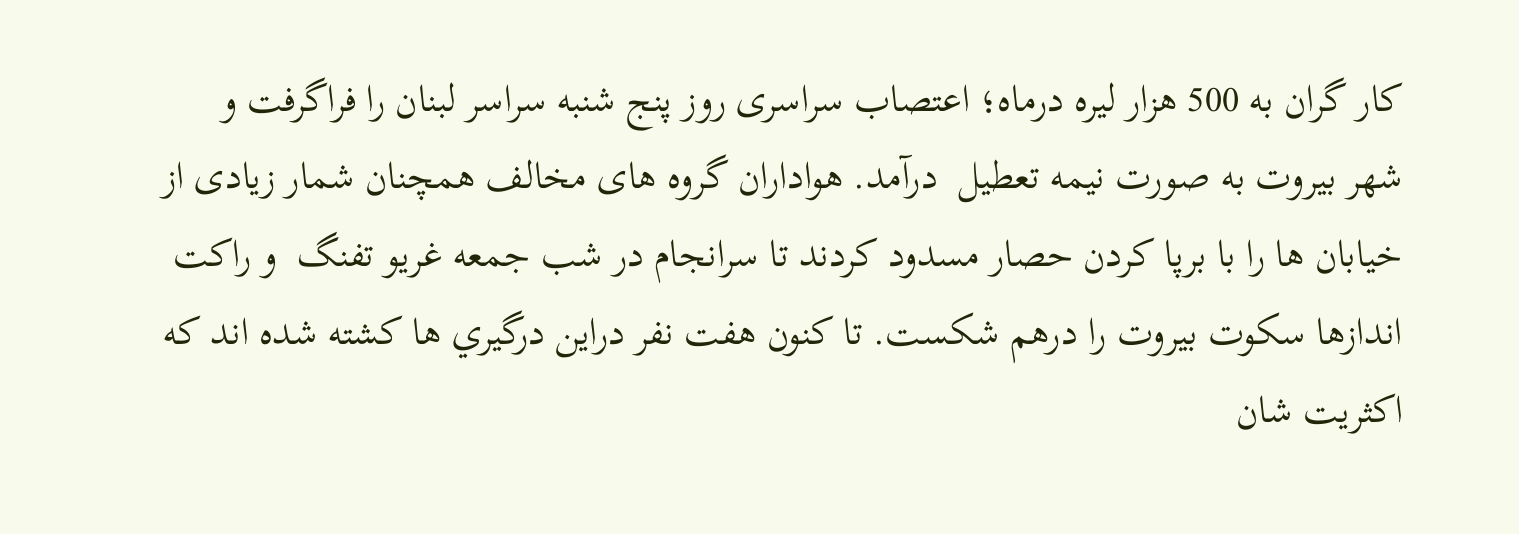كار گران به 500 هزار ليره درماه؛ اعتصاب سراسری روز پنج شنبه سراسر لبنان را فراگرفت و شهر بیروت به صورت نیمه تعطیل  درآمد. هواداران گروه های مخالف همچنان شمار زیادی از خیابان ها را با برپا کردن حصار مسدود کردند تا سرانجام در شب جمعه غریو تفنگ  و راكت اندازها سكوت بيروت را درهم شكست. تا كنون هفت نفر دراين درگيري ها كشته شده اند كه اكثريت شان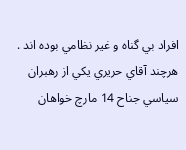افراد بي گناه و غير نظامي بوده اند .
هرچند آقاي حريري يكي از رهبران سياسي جناح 14 مارچ خواهان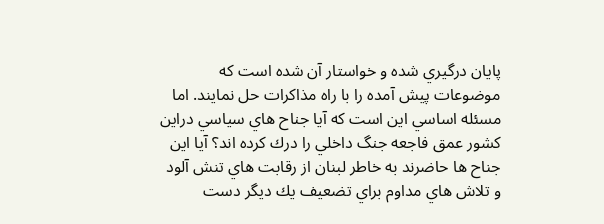پايان درگيري شده و خواستار آن شده است كه موضوعات پيش آمده را با راه مذاكرات حل نمايند. اما مسئله اساسي اين است كه آيا جناح هاي سياسي دراين كشور عمق فاجعه جنگ داخلي را درك كرده اند؟ آيا اين جناح ها حاضرند به خاطر لبنان از رقابت هاي تنش آلود و تلاش هاي مداوم براي تضعيف يك ديگر دست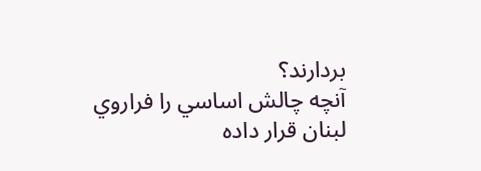بردارند؟
آنچه چالش اساسي را فراروي لبنان قرار داده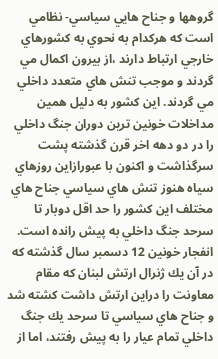گروهها و جناح هايي سياسي- نظامي است كه هركدام به نحوي به كشورهاي خارجي ارتباط دارند ،از بيرون اكمال مي گردند و موجب تنش هاي متعدد داخلي مي گردند. اين كشور به دليل همين مداخلات خونين ترين دوران جنگ داخلي را در دو دهه اخر قرن گذشته پشت سرگذاشت و اكنون با عبورازاين روزهاي سياه هنوز تنش هاي سياسي جناح هاي مختلف اين كشور را حد اقل دوبار تا سرحد جنگ داخلي به پيش رانده است. انفجار خونين 12 دسمبر سال گذشته كه در آن يك ژنرال ارتش لبنان كه مقام معاونت را دراين ارتش داشت كشته شد و جناح هاي سياسي تا سرحد يك جنگ داخلي تمام عيار را به پيش رفتند، اما از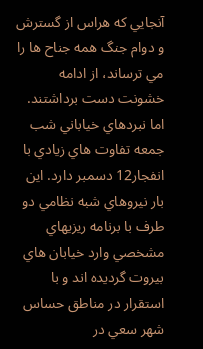آنجايي كه هراس از گسترش و دوام جنگ همه جناح ها را مي ترساند، از ادامه خشونت دست برداشتند. اما نبردهاي خياباني شب جمعه تفاوت هاي زيادي با انفجار12 دسمبر دارد. اين بار نيروهاي شبه نظامي دو طرف با برنامه ريزيهاي مشخصي وارد خيابان هاي بيروت گرديده اند و با استقرار در مناطق حساس شهر سعي در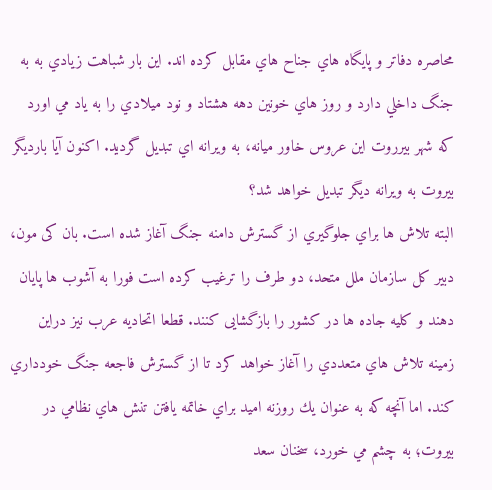محاصره دفاتر و پايگاه هاي جناح هاي مقابل كرده اند. اين بار شباهت زيادي به به جنگ داخلي دارد و روز هاي خونين دهه هشتاد و نود ميلادي را به ياد مي اورد كه شهر بيرروت اين عروس خاور ميانه، به ويرانه اي تبديل گرديد. اكنون آيا بارديگر بیروت به ويرانه ديگر تبديل خواهد شد؟
البته تلاش ها براي جلوگيري از گسترش دامنه جنگ آغاز شده است. بان کی مون، دبیر کل سازمان ملل متحد، دو طرف را ترغیب کرده است فورا به آشوب ها پایان دهند و کلیه جاده ها در کشور را بازگشایی کنند. قطعا اتحاديه عرب نيز دراين زمينه تلاش هاي متعددي را آغاز خواهد كرد تا از گسترش فاجعه جنگ خودداري كند. اما آنچه كه به عنوان يك روزنه اميد براي خاتمه يافتن تنش هاي نظامي در بيروت؛ به چشم مي خورد، سخنان سعد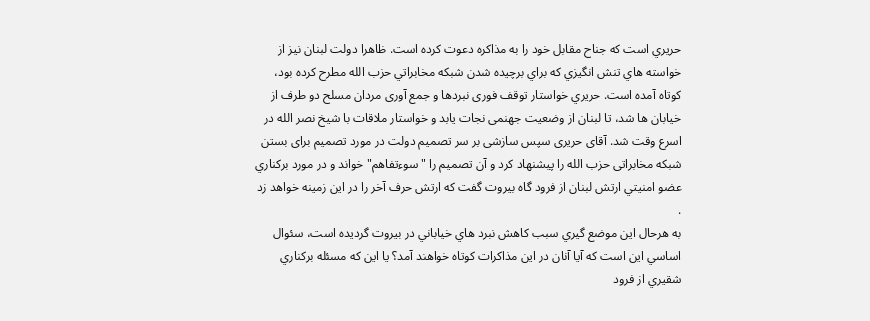حريري است كه جناح مقابل خود را به مذاكره دعوت كرده است. ظاهرا دولت لبنان نيز از خواسته هاي تنش انگيزي كه براي برچيده شدن شبكه مخابراتي حزب الله مطرح كرده بود، كوتاه آمده است. حريري خواستار توقف فوری نبردها و جمع آوری مردان مسلح دو طرف از خیابان ها شد، تا لبنان از وضعیت جهنمی نجات یابد و خواستار ملاقات با شیخ نصر الله در اسرع وقت شد. آقای حریری سپس سازشی بر سر تصمیم دولت در مورد تصمیم برای بستن شبکه مخابراتی حزب الله را پیشنهاد کرد و آن تصمیم را "سوءتفاهم" خواند و در مورد بركناري عضو امنيتي ارتش لبنان از فرود گاه بيروت گفت که ارتش حرف آخر را در این زمینه خواهد زد .
به هرحال اين موضع گيري سبب كاهش نبرد هاي خياباني در بيروت گرديده است، سئوال اساسي اين است كه آيا آنان در اين مذاكرات كوتاه خواهند آمد؟ يا اين كه مسئله بركناري شقيري از فرود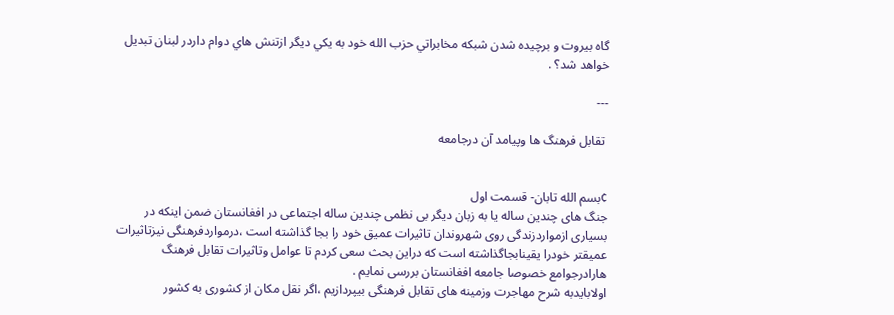گاه بيروت و برچيده شدن شبكه مخابراتي حزب الله خود به يكي ديگر ازتنش هاي دوام داردر لبنان تبديل خواهد شد؟ .

---

 تقابل فرهنگ ها وپیامد آن درجامعه


¢بسم الله تابان- قسمت اول
جنگ های چندین ساله یا به زبان دیگر بی نظمی چندین ساله اجتماعی در افغانستان ضمن اینکه در بسیاری ازمواردزندگی روی شهروندان تاثیرات عمیق خود را بجا گذاشته است ،درمواردفرهنگی نیزتاثیرات عمیقتر خودرا یقینابجاگذاشته است که دراین بحث سعی کردم تا عوامل وتاثیرات تقابل فرهنگ هارادرجوامع خصوصا جامعه افغانستان بررسی نمایم .
اولابایدبه شرح مهاجرت وزمینه های تقابل فرهنگی بیپردازیم ،اگر نقل مکان از کشوری به کشور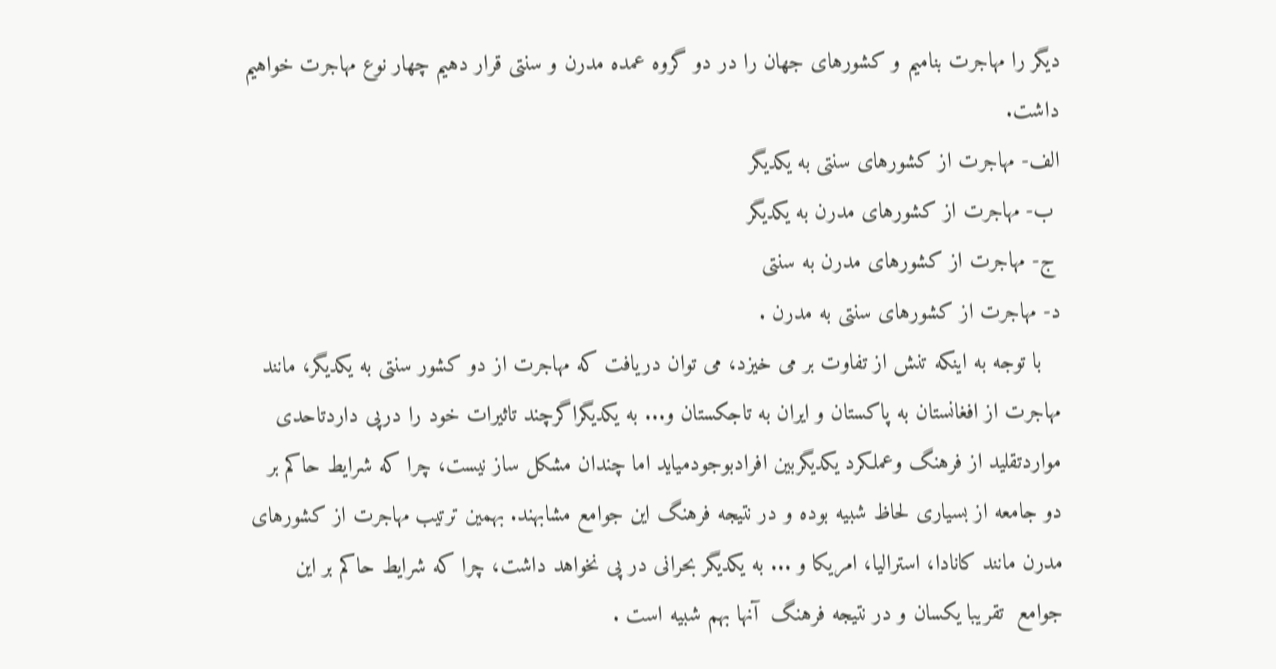دیگر را مهاجرت بنامیم و کشورهای جهان را در دو گروه عمده مدرن و سنتی قرار دهیم چهار نوع مهاجرت خواهیم داشت.
الف- مهاجرت از کشورهای سنتی به یکدیگر
 ب- مهاجرت از کشورهای مدرن به یکدیگر
 ج- مهاجرت از کشورهای مدرن به سنتی
د- مهاجرت از کشورهای سنتی به مدرن .
   با توجه به اینکه تنش از تفاوت بر می خیزد، می توان دریافت که مهاجرت از دو کشور سنتی به یکدیگر، مانند مهاجرت از افغانستان به پاکستان و ایران به تاجکستان و... به یکدیگراگرچند تاثیرات خود را درپی داردتاحدی مواردتقلید از فرهنگ وعملکرد یکدیگربین افرادبوجودمیاید اما چندان مشکل ساز نیست، چرا که شرایط حاکم بر دو جامعه از بسیاری لحاظ شبیه بوده و در نتیجه فرهنگ این جوامع مشابهند. بهمین ترتیب مهاجرت از کشورهای مدرن مانند کانادا، استرالیا، امریکا و ... به یکدیگر بحرانی در پی نخواهد داشت، چرا که شرایط حاکم بر این جوامع  تقریبا یکسان و در نتیجه فرهنگ  آنها بهم شبیه است .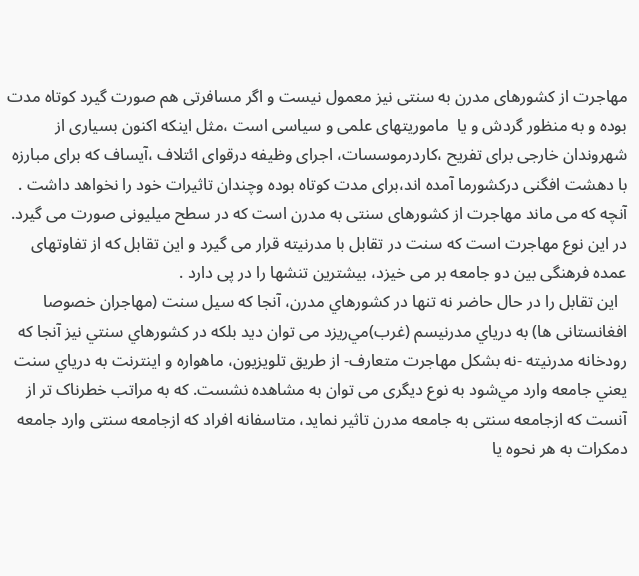مهاجرت از کشورهای مدرن به سنتی نیز معمول نیست و اگر مسافرتی هم صورت گیرد کوتاه مدت بوده و به منظور گردش و یا  ماموریتهای علمی و سیاسی است ،مثل اینکه اکنون بسیاری از شهروندان خارجی برای تفریح ،کاردرموسسات، اجرای وظیفه درقوای ائتلاف ،آیساف که برای مبارزه با دهشت افگنی درکشورما آمده اند،برای مدت کوتاه بوده وچندان تاثیرات خود را نخواهد داشت . آنچه که می ماند مهاجرت از کشورهای سنتی به مدرن است که در سطح میلیونی صورت می گیرد. در اين‌ نوع‌ مهاجرت‌ است که سنت در تقابل با مدرنیته قرار می گیرد و این تقابل که از تفاوتهای عمده فرهنگی بین دو جامعه بر می خیزد، بیشترین تنشها را در پی دارد .
  اين‌ تقابل‌ را در حال حاضر نه تنها در كشورهاي‌ مدرن‌، آنجا كه‌ سیل سنت‌ (مهاجران‌ خصوصا افغانستانی ها) به‌ درياي‌ مدرنيسم‌ (غرب‌)مي‌ريزد می توان دید بلکه در كشورهاي‌ سنتي‌ نیز آنجا كه‌ رودخانه‌ مدرنيته‌ -نه بشکل مهاجرت متعارف- از طريق‌ تلويزيون‌، ماهواره‌ و اينترنت‌ به‌ درياي‌ سنت‌ يعني‌ جامعه‌ وارد مي‌شود به نوع دیگری می توان به مشاهده نشست. که به مراتب خطرناک تر از آنست که ازجامعه سنتی به جامعه مدرن تاثیر نماید، متاسفانه افراد که ازجامعه سنتی وارد جامعه دمکرات به هر نحوه یا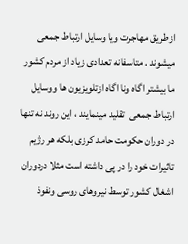ازطریق مهاجرت ویا وسایل ارتباط جمعی میشوند . متاسفانه تعدادی زیاد از مردم کشور ما بیشتر اگاه ونا اگاه ازتلویزیون ها ووسایل ارتباط جمعی  تقلید مینمایند ، این روند نه تنها در دوران حکومت حامد کرزی بلکه هر رژیم تاثیرات خود را در پی داشته است مثلا دردوران اشغال کشور توسط نیروهای روسی ونفوذ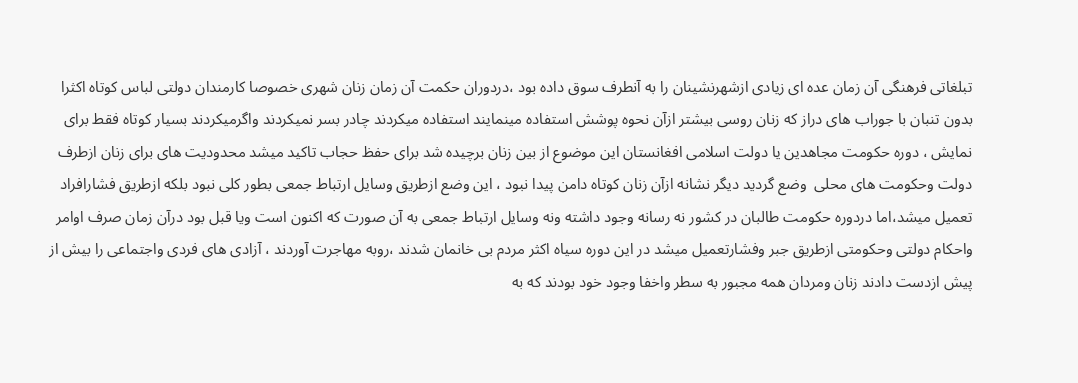تبلغاتی فرهنگی آن زمان عده ای زیادی ازشهرنشینان را به آنطرف سوق داده بود ،دردوران حکمت آن زمان زنان شهری خصوصا کارمندان دولتی لباس کوتاه اکثرا بدون تنبان با جوراب های دراز که زنان روسی بیشتر ازآن نحوه پوشش استفاده مینمایند استفاده میکردند چادر بسر نمیکردند واگرمیکردند بسیار کوتاه فقط برای نمایش ، دوره حکومت مجاهدین یا دولت اسلامی افغانستان این موضوع از بین زنان برچیده شد برای حفظ حجاب تاکید میشد محدودیت های برای زنان ازطرف دولت وحکومت های محلی  وضع گردید دیگر نشانه ازآن زنان کوتاه دامن پیدا نبود ، این وضع ازطریق وسایل ارتباط جمعی بطور کلی نبود بلکه ازطریق فشارافراد تعمیل میشد،اما دردوره حکومت طالبان در کشور نه رسانه وجود داشته ونه وسایل ارتباط جمعی به آن صورت که اکنون است ویا قبل بود درآن زمان صرف اوامر واحکام دولتی وحکومتی ازطریق جبر وفشارتعمیل میشد در این دوره سیاه اکثر مردم بی خانمان شدند ،روبه مهاجرت آوردند ، آزادی های فردی واجتماعی را بیش از پیش ازدست دادند زنان ومردان همه مجبور به سطر واخفا وجود خود بودند که به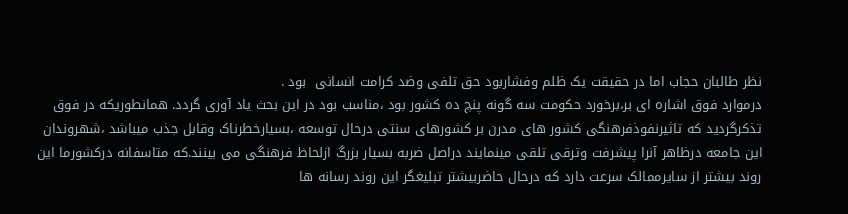نظر طالبان حجاب اما در حقیقت یک ظلم وفشاربود حق تلفی وضد کرامت انسانی  بود .
درموارد فوق اشاره ای بر،برخورد حکومت سه گونه پنچ ده کشور بود ،مناسب بود در این بحث یاد آوری گردد. همانطوریکه در فوق تذکرگردید که تاثیرنفوذفرهنگی کشور های مدرن بر کشورهای سنتی درحال توسعه ،بسیارخطرناک وقابل جذب میباشد ،شهروندان این جامعه درظاهر آنرا پیشرفت وترقی تلقی مینمایند دراصل ضربه بسیار بزرگ ازلحاظ فرهنگی می بینند.که متاسفانه درکشورما این روند بیشتر از سایرممالک سرعت دارد که درحال حاضربیشتر تبلیغگر این روند رسانه ها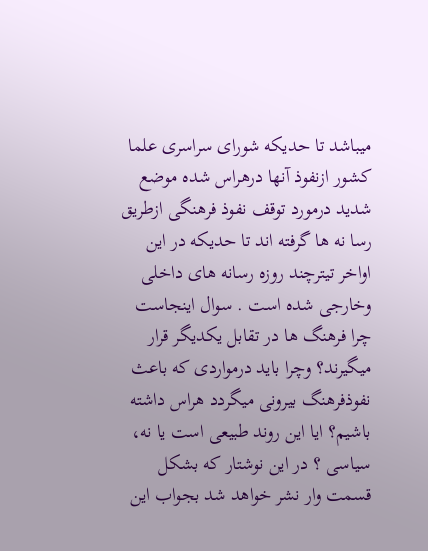میباشد تا حدیکه شورای سراسری علما کشور ازنفوذ آنها درهراس شده موضع شدید درمورد توقف نفوذ فرهنگی ازطریق رسا نه ها گرفته اند تا حدیکه در این اواخر تیترچند روزه رسانه های داخلی وخارجی شده است . سوال اینجاست چرا فرهنگ ها در تقابل یکدیگر قرار میگیرند؟ وچرا باید درمواردی که باعث نفوذفرهنگ بیرونی میگردد هراس داشته باشیم؟ ایا این روند طبیعی است یا نه، سیاسی ؟ در این نوشتار که بشکل قسمت وار نشر خواهد شد بجواب این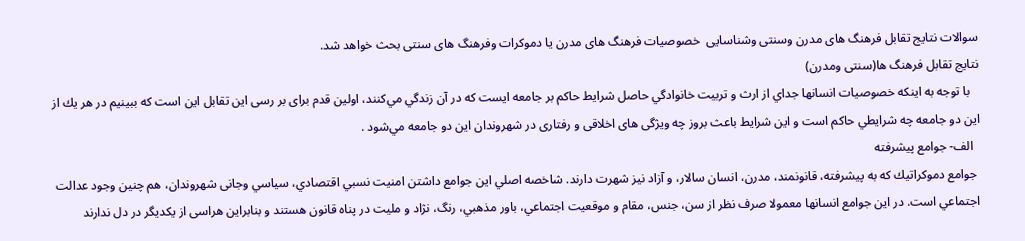سوالات نتایج تقابل فرهنگ های مدرن وسنتی وشناسایی  خصوصیات فرهنگ های مدرن یا دموکرات وفرهنگ های سنتی بحث خواهد شد.
نتایج تقابل فرهنگ ها(سنتی ومدرن)
   با توجه‌ به‌ اينكه‌ خصوصيات‌ انسانها جداي‌ از ارث‌ و تربيت‌ خانوادگي‌ حاصل‌ شرايط‌ حاكم‌ بر جامعه‌ ايست‌ كه‌ در آن‌ زندگي‌ مي‌كنند، اولين‌ قدم‌ برای بر رسی این تقابل اين‌ است‌ كه‌ ببينيم‌ در هر يك‌ از اين‌ دو جامعه‌ چه‌ شرايطي‌ حاكم‌ است‌ و اين‌ شرايط‌ باعث‌ بروز چه‌ ویژگی های اخلاقی و رفتاری در شهروندان‌ اين‌ دو جامعه‌ مي‌شود .
  الف‌- جوامع پیشرفته
 جوامع‌ دموكراتيك‌ كه‌ به‌ پيشرفته‌، قانونمند، مدرن‌، انسان‌ سالار، و آزاد نيز شهرت‌ دارند. شاخصه‌ اصلي‌ اين‌ جوامع‌ داشتن‌ امنيت‌ نسبي‌ اقتصادي‌، سياسي‌ وجانی شهروندان، هم چنین وجود عدالت‌ اجتماعي‌ است‌. در اين‌ جوامع‌ انسانها معمولا صرف‌ نظر از سن‌، جنس‌، مقام‌ و موقعيت‌ اجتماعي‌، باور مذهبي‌، رنگ‌، نژاد و مليت‌ در پناه‌ قانون‌ هستند و بنابراین هراسی از یکدیگر در دل ندارند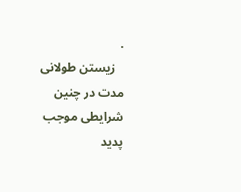.
   زیستن طولانی مدت در چنین شرایطی موجب پدید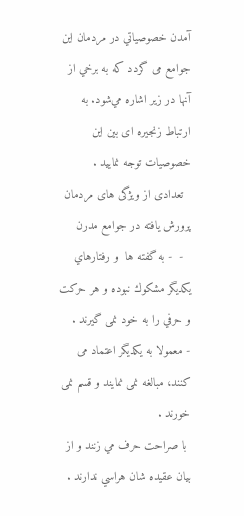آمدن خصوصياتي‌ در مردمان این جوامع می گردد‌ كه‌ به‌ برخي‌ از آنها در زیر اشاره‌ مي‌شود. به ارتباط زنجیره ای بین این خصوصیات توجه نمایید .
  تعدادی از ویژگی های مردمان پرورش یافته در جوامع مدرن
  -  - به گفته ها  و رفتارهاي يكديگر مشكوك نبوده و هر حركت و حرفي را به خود نمی گیرند .
- معمولا به یکدیگر اعتماد می کنند، مبالغه نمی نمایند و قسم نمی خورند .
 با صراحت حرف مي زنند و از بيان عقيده شان هراسي ندارند .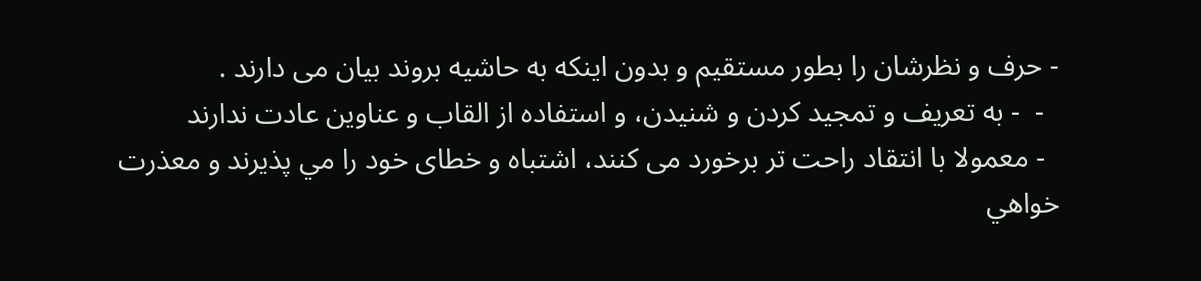- حرف و نظرشان را بطور مستقيم و بدون اینکه به حاشیه بروند بیان می دارند .
  -  - به تعريف و تمجيد كردن و شنيدن، و استفاده از القاب و عناوین عادت ندارند
  - معمولا با انتقاد راحت تر برخورد می کنند، اشتباه و خطای خود را مي پذيرند و معذرت خواهي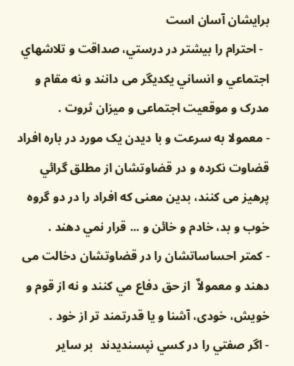برايشان آسان است
  - احترام را بیشتر در درستي، صداقت و تلاشهاي اجتماعي و انساني یکدیگر می دانند و نه مقام و مدرک و موقعیت اجتماعی و میزان ثروت .
- معمولا به سرعت و با دیدن یک مورد در باره افراد قضاوت نکرده و در قضاوتشان از مطلق گرائي پرهيز می کنند، بدین معنی که افراد را در دو گروه خوب و بد، خادم و خائن و ... قرار نمي دهند .
- کمتر احساساتشان را در قضاوتشان دخالت می دهند و معمولاٌ  از حق دفاع مي كنند و نه از قوم و خویش، خودی، آشنا و یا قدرتمند تر از خود .
- اگر صفتي را در كسي نپسنديدند  بر ساير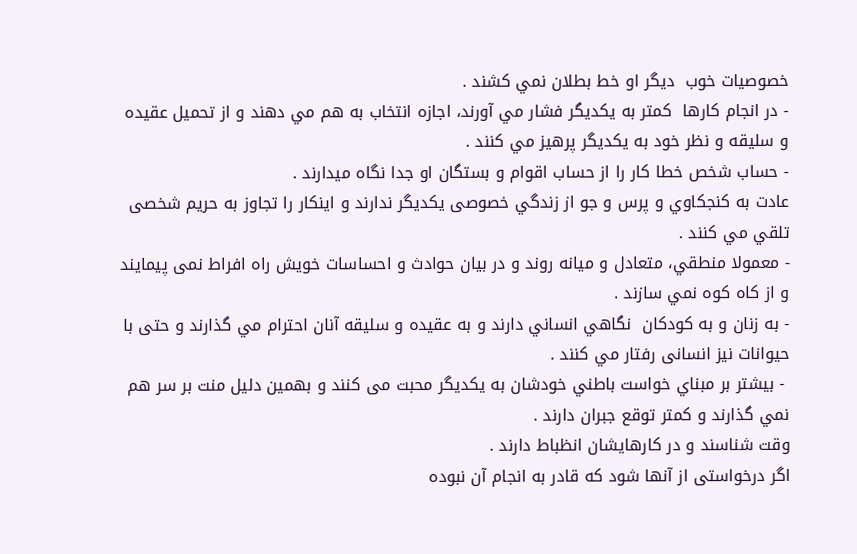خصوصيات خوب  ديگر او خط بطلان نمي كشند .
- در انجام كارها  كمتر به يكديگر فشار مي آورند، اجازه انتخاب به هم مي دهند و از تحميل عقيده و سليقه و نظر خود به یکدیگر پرهيز مي كنند .
- حساب شخص خطا كار را از حساب اقوام و بستگان او جدا نگاه ميدارند .
عادت به كنجکاوي و پرس و جو از زندگي خصوصی یکدیگر ندارند و اينكار را تجاوز به حریم شخصی تلقي مي كنند .
- معمولا منطقي، متعادل و ميانه روند و در بيان حوادث و احساسات خويش راه افراط نمی پیمایند و از كاه كوه نمي سازند .
- به زنان و به كودكان  نگاهي انساني دارند و به عقيده و سليقه آنان احترام مي گذارند و حتی با حيوانات نیز انسانی رفتار مي كنند .
 - بيشتر بر مبناي خواست باطني خودشان به یکدیگر محبت می کنند و بهمین دلیل منت بر سر هم نمي گذارند و كمتر توقع جبران دارند .
وقت شناسند و در کارهایشان انظباط دارند .
اگر درخواستی از آنها شود كه قادر به انجام آن نبوده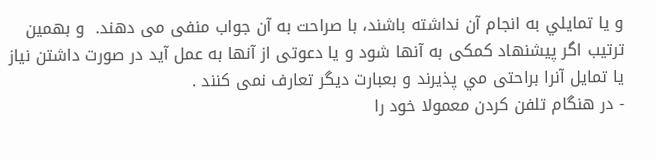و يا تمايلي به انجام آن نداشته باشند، با صراحت به آن جواب منفی می دهند.  و بهمین ترتیب اگر پيشنهاد كمكی به آنها شود و یا دعوتی از آنها به عمل آید در صورت داشتن نياز يا تمايل آنرا براحتی مي پذيرند و بعبارت دیگر تعارف نمی کنند .
- در هنگام تلفن كردن معمولا خود را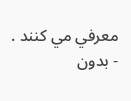معرفي مي كنند .
- بدون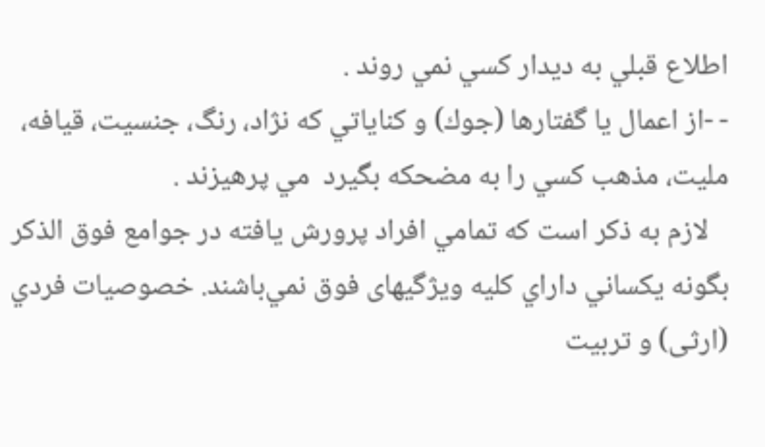اطلاع قبلي به ديدار كسي نمي روند .
- -از اعمال يا گفتارها (جوك) و كناياتي كه نژاد، رنگ، جنسيت، قيافه، مليت، مذهب كسي را به مضحكه بگيرد  مي پرهيزند .
   لازم‌ به‌ ذكر است‌ كه‌ تمامي‌ افراد پرورش‌ يافته‌ در جوامع‌ فوق‌ الذكر بگونه‌ يكساني‌ داراي‌ کلیه ویژگیهای فوق نمي‌باشند. خصوصيات‌ فردي‌ (ارثی) و تربيت‌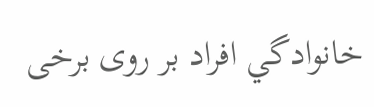خانوادگي‌ افراد بر روی برخی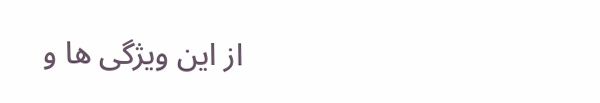از این ویژگی ها و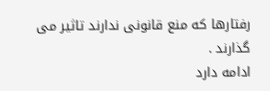رفتارها که منع قانونی ندارند تاثیر می گذارند .
ادامه دارد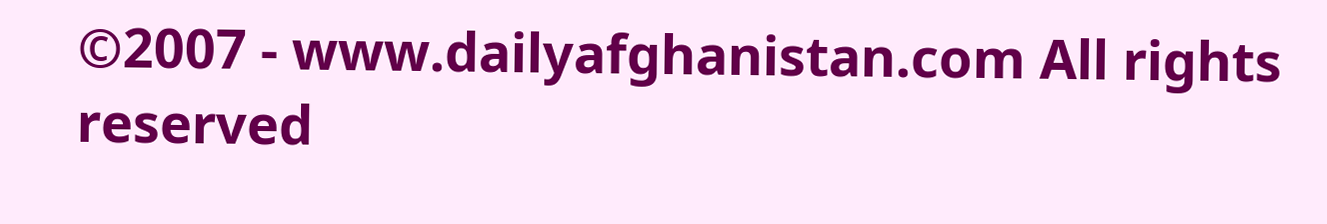©2007 - www.dailyafghanistan.com All rights reserved